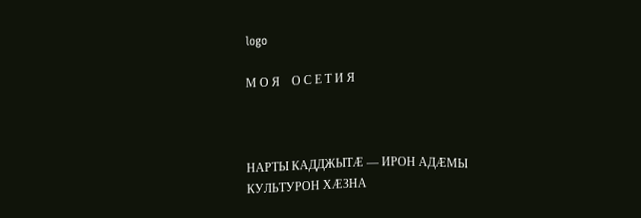logo

М О Я    О С Е Т И Я



НАРТЫ КАДДЖЫТÆ — ИРОН АДÆМЫ КУЛЬТУРОН ХÆЗНА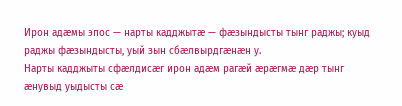Ирон адæмы эпос — нарты кадджытæ — фæзындысты тынг раджы; куыд раджы фæзындысты, уый зын сбæлвырдгæнæн у.
Нарты кадджыты сфæлдисæг ирон адæм рагæй æрæгмæ дæр тынг æнувыд уыдысты сæ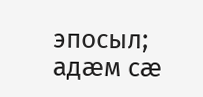эпосыл; адæм сæ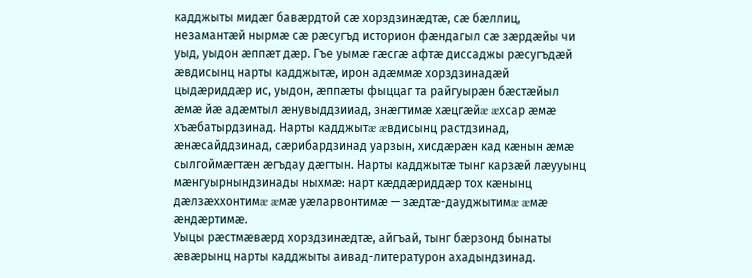кадджыты мидæг бавæрдтой сæ хорздзинæдтæ, сæ бæллиц, незамантæй нырмæ сæ рæсугъд историон фæндагыл сæ зæрдæйы чи уыд, уыдон æппæт дæр. Гъе уымæ гæсгæ афтæ диссаджы рæсугъдæй æвдисынц нарты кадджытæ, ирон адæммæ хорздзинадæй цыдæриддæр ис, уыдон, æппæты фыццаг та райгуырæн бæстæйыл æмæ йæ адæмтыл æнувыддзииад, знæгтимæ хæцгæйæ æхсар æмæ хъæбатырдзинад. Нарты кадджытæ æвдисынц растдзинад, æнæсайддзинад, сæрибардзинад уарзын, хисдæрæн кад кæнын æмæ сылгоймæгтæн æгъдау дæгтын. Нарты кадджытæ тынг карзæй лæууынц мæнгуырнындзинады ныхмæ: нарт кæддæриддæр тох кæнынц дæлзæххонтимæ æмæ уæларвонтимæ — зæдтæ-дауджытимæ æмæ æндæртимæ.
Уыцы рæстмæвæрд хорздзинæдтæ, айгъай, тынг бæрзонд бынаты æвæрынц нарты кадджыты аивад-литературон ахадындзинад.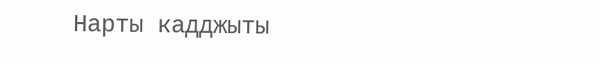Нарты кадджыты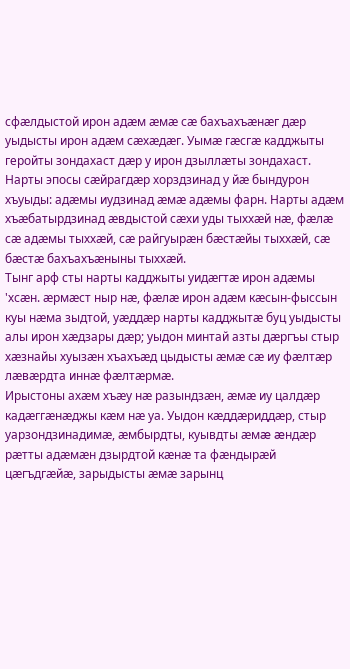сфæлдыстой ирон адæм æмæ сæ бахъахъæнæг дæр уыдысты ирон адæм сæхæдæг. Уымæ гæсгæ кадджыты геройты зондахаст дæр у ирон дзыллæты зондахаст.
Нарты эпосы сæйрагдæр хорздзинад у йæ бындурон хъуыды: адæмы иудзинад æмæ адæмы фарн. Нарты адæм хъæбатырдзинад æвдыстой сæхи уды тыххæй нæ, фæлæ сæ адæмы тыххæй, сæ райгуырæн бæстæйы тыххæй, сæ бæстæ бахъахъæныны тыххæй.
Тынг арф сты нарты кадджыты уидæгтæ ирон адæмы 'хсæн. æрмæст ныр нæ, фæлæ ирон адæм кæсын-фыссын куы нæма зыдтой, уæддæр нарты кадджытæ буц уыдысты алы ирон хæдзары дæр; уыдон минтай азты дæргъы стыр хæзнайы хуызæн хъахъæд цыдысты æмæ сæ иу фæлтæр лæвæрдта иннæ фæлтæрмæ.
Ирыстоны ахæм хъæу нæ разындзæн, æмæ иу цалдæр кадæггæнæджы кæм нæ уа. Уыдон кæддæриддæр, стыр уарзондзинадимæ, æмбырдты, куывдты æмæ æндæр рæтты адæмæн дзырдтой кæнæ та фæндырæй цæгъдгæйæ, зарыдысты æмæ зарынц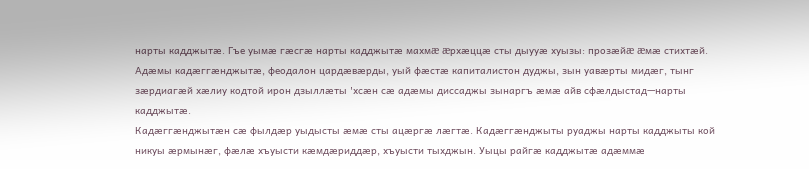нарты кадджытæ. Гъе уымæ гæсгæ нарты кадджытæ махмæ æрхæццæ сты дыууæ хуызы: прозæйæ æмæ стихтæй.
Адæмы кадæггæнджытæ, феодалон цардæвæрды, уый фæстæ капиталистон дуджы, зын уавæрты мидæг, тынг зæрдиагæй хæлиу кодтой ирон дзыллæты 'хсæн сæ адæмы диссаджы зынаргъ æмæ айв сфæлдыстад—нарты кадджытæ.
Кадæггæнджытæн сæ фылдæр уыдысты æмæ сты ацæргæ лæгтæ. Кадæггæнджыты руаджы нарты кадджыты кой никуы æрмынæг, фæлæ хъуысти кæмдæриддæр, хъуысти тыхджын. Уыцы райгæ кадджытæ адæммæ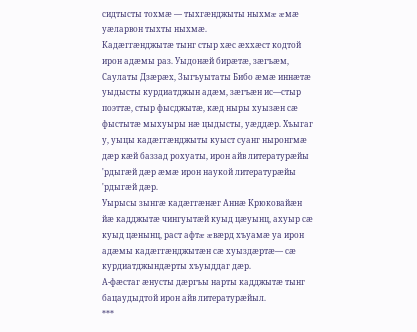сидтысты тохмæ — тыхгæнджыты ныхмæ æмæ уæларвон тыхты ныхмæ.
Кадæггæнджытæ тынг стыр хæс æххæст кодтой ирон адæмы раз. Уыдонæй бирæтæ, зæгъæм, Саулаты Дзæрæх, Зыгъуытаты Бибо æмæ иннæтæ уыдысты курдиатджын адæм, зæгъæн ис—стыр поэттæ, стыр фысджытæ, кæд ныры хуызæн сæ фыстытæ мыхуыры нæ цыдысты, уæддæр. Хъыгаг у, уыцы кадæггæнджыты куыст суанг ныронгмæ дæр кæй баззад рохуаты, ирон айв литературæйы 'рдыгæй дæр æмæ ирон наукой литературæйы 'рдыгæй дæр.
Уырысы зынгæ кадæггæнæг Аннæ Крюковайæн йæ кадджытæ чингуытæй куыд цæуынц, ахуыр сæ куыд цæнынц, раст афтæ æвæрд хъуамæ уа ирон адæмы кадæггæнджытæн сæ хуыздæртæ— сæ курдиатджындæрты хъуыддаг дæр.
А-фæстаг æнусты дæргъы нарты кадджытæ тынг бацаудыдтой ирон айв литературæйыл.
***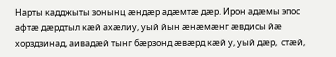Нарты кадджыты зонынц æндæр адæмтæ дæр. Ирон адæмы эпос афтæ дæрдтыл кæй ахæлиу, уый йын æнæмæнг æвдисы йæ хорздзинад, аивадæй тынг бæрзонд æвæрд кæй у, уый дæр,  стæй,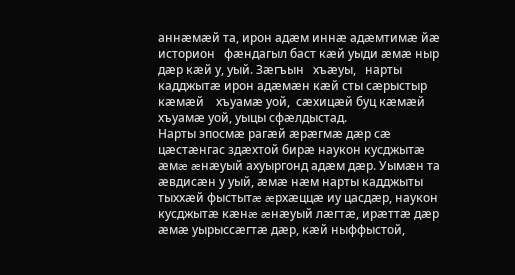аннæмæй та, ирон адæм иннæ адæмтимæ йæ историон   фæндагыл баст кæй уыди æмæ ныр дæр кæй у, уый. Зæгъын   хъæуы,   нарты кадджытæ ирон адæмæн кæй сты сæрыстыр кæмæй    хъуамæ уой,  сæхицæй буц кæмæй хъуамæ уой, уыцы сфæлдыстад.
Нарты эпосмæ рагæй æрæгмæ дæр сæ цæстæнгас здæхтой бирæ наукон кусджытæ æмæ æнæуый ахуыргонд адæм дæр. Уымæн та æвдисæн у уый, æмæ нæм нарты кадджыты тыххæй фыстытæ æрхæццæ иу цасдæр, наукон кусджытæ кæнæ æнæуый лæгтæ, ирæттæ дæр æмæ уырыссæгтæ дæр, кæй ныффыстой,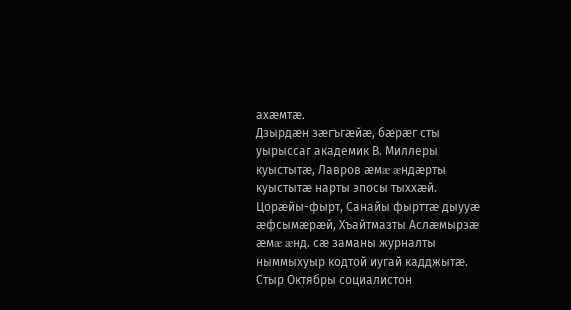ахæмтæ.
Дзырдæн зæгъгæйæ, бæрæг сты уырыссаг академик В. Миллеры куыстытæ, Лавров æмæ æндæрты куыстытæ нарты эпосы тыххæй. Цорæйы-фырт, Санайы фырттæ дыууæ æфсымæрæй, Хъайтмазты Аслæмырзæ æмæ æнд. сæ заманы журналты ныммыхуыр кодтой иугай кадджытæ.
Стыр Октябры социалистон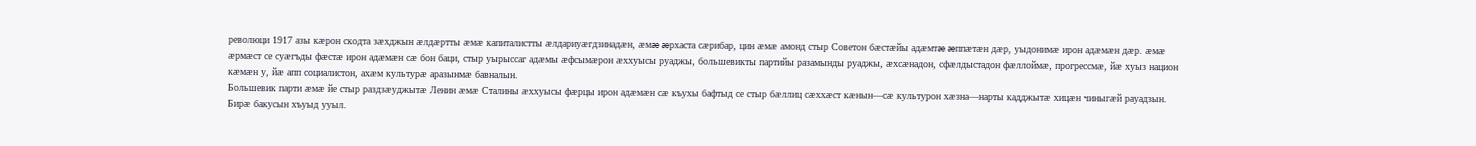революци 1917 азы кæрон скодта зæхджын æлдæртты æмæ капиталистты æлдариуæгдзинадæн, æмæ æрхаста сæрибар, цин æмæ амонд стыр Советон бæстæйы адæмтæ æппæтæн дæр, уыдонимæ ирон адæмæн дæр. æмæ æрмæст се суæгъды фæстæ ирон адæмæн сæ бон баци, стыр уырыссаг адæмы æфсымæрон æххуысы руаджы, большевикты партийы разамынды руаджы, æхсæнадон, сфæлдыстадон фæллоймæ, прогрессмæ, йæ хуыз национ кæмæн у, йæ апп социалистон, ахæм культурæ аразынмæ бавналын.
Большевик парти æмæ йе стыр раздзæуджытæ Ленин æмæ Сталины æххуысы фæрцы ирон адæмæн сæ къухы бафтыд се стыр бæллиц сæххæст кæнын—сæ культурон хæзна—нарты кадджытæ хицæн чиныгæй рауадзын.
Бирæ бакусын хъуыд ууыл.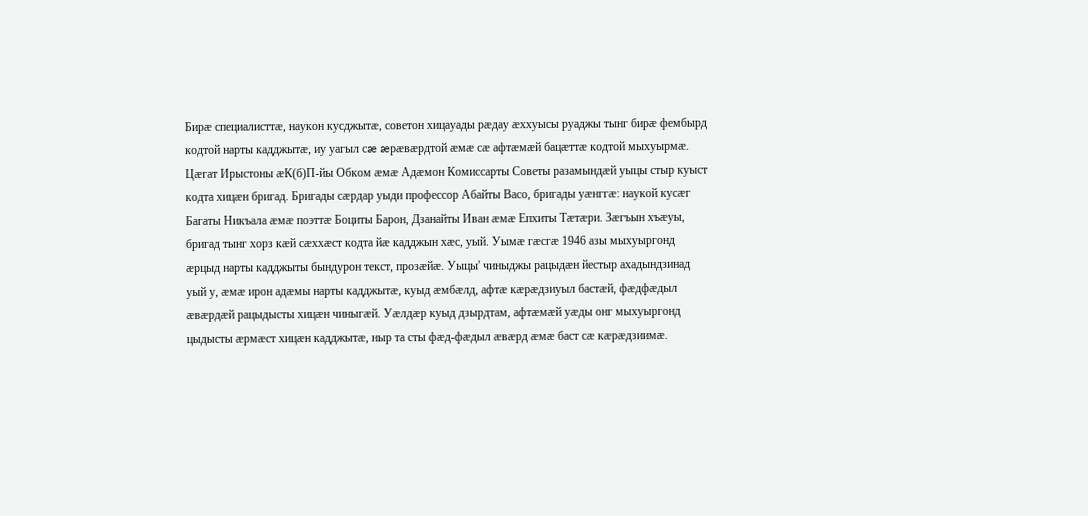Бирæ специалисттæ, наукон кусджытæ, советон хицауады рæдау æххуысы руаджы тынг бирæ фембырд кодтой нарты кадджытæ, иу уагыл сæ æрæвæрдтой æмæ сæ афтæмæй бацæттæ кодтой мыхуырмæ. Цæгат Ирыстоны æК(б)П-йы Обком æмæ Адæмон Комиссарты Советы разамындæй уыцы стыр куыст кодта хицæн бригад. Бригады сæрдар уыди профессор Абайты Васо, бригады уæнггæ: наукой кусæг Багаты Никъала æмæ поэттæ Боциты Барон, Дзанайты Иван æмæ Епхиты Тæтæри. Зæгъын хъæуы, бригад тынг хорз кæй сæххæст кодта йæ кадджын хæс, уый. Уымæ гæсгæ 1946 азы мыхуыргонд æрцыд нарты кадджыты бындурон текст, прозæйæ. Уыцы' чиныджы рацыдæн йестыр ахадындзинад уый у, æмæ ирон адæмы нарты кадджытæ, куыд æмбæлд, афтæ кæрæдзиуыл бастæй, фæдфæдыл æвæрдæй рацыдысты хицæн чиныгæй. Уæлдæр куыд дзырдтам, афтæмæй уæды онг мыхуыргонд цыдысты æрмæст хицæн кадджытæ, ныр та сты фæд-фæдыл æвæрд æмæ баст сæ кæрæдзиимæ.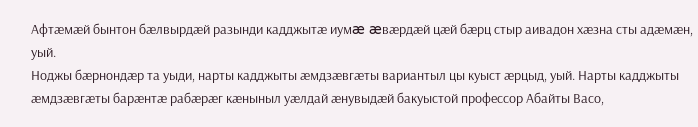Афтæмæй бынтон бæлвырдæй разынди кадджытæ иумæ æвæрдæй цæй бæрц стыр аивадон хæзна сты адæмæн, уый.
Ноджы бæрнондæр та уыди, нарты кадджыты æмдзæвгæты вариантыл цы куыст æрцыд, уый. Нарты кадджыты æмдзæвгæты барæнтæ рабæрæг кæныныл уæлдай æнувыдæй бакуыстой профессор Абайты Васо,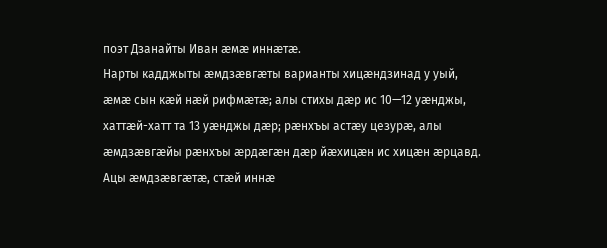поэт Дзанайты Иван æмæ иннæтæ.
Нарты кадджыты æмдзæвгæты варианты хицæндзинад у уый, æмæ сын кæй нæй рифмæтæ; алы стихы дæр ис 10—12 уæнджы, хаттæй-хатт та 13 уæнджы дæр; рæнхъы астæу цезурæ, алы æмдзæвгæйы рæнхъы æрдæгæн дæр йæхицæн ис хицæн æрцавд.
Ацы æмдзæвгæтæ, стæй иннæ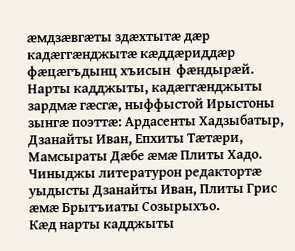æмдзæвгæты здæхтытæ дæр кадæггæнджытæ кæддæриддæр фæцæгъдынц хъисын  фæндырæй.
Нарты кадджыты, кадæггæнджыты зардмæ гæсгæ, ныффыстой Ирыстоны зынгæ поэттæ: Ардасенты Хадзыбатыр, Дзанайты Иван, Епхиты Тæтæри, Мамсыраты Дæбе æмæ Плиты Хадо. Чиныджы литературон редактортæ уыдысты Дзанайты Иван, Плиты Грис æмæ Брытъиаты Созырыхъо.
Кæд нарты кадджыты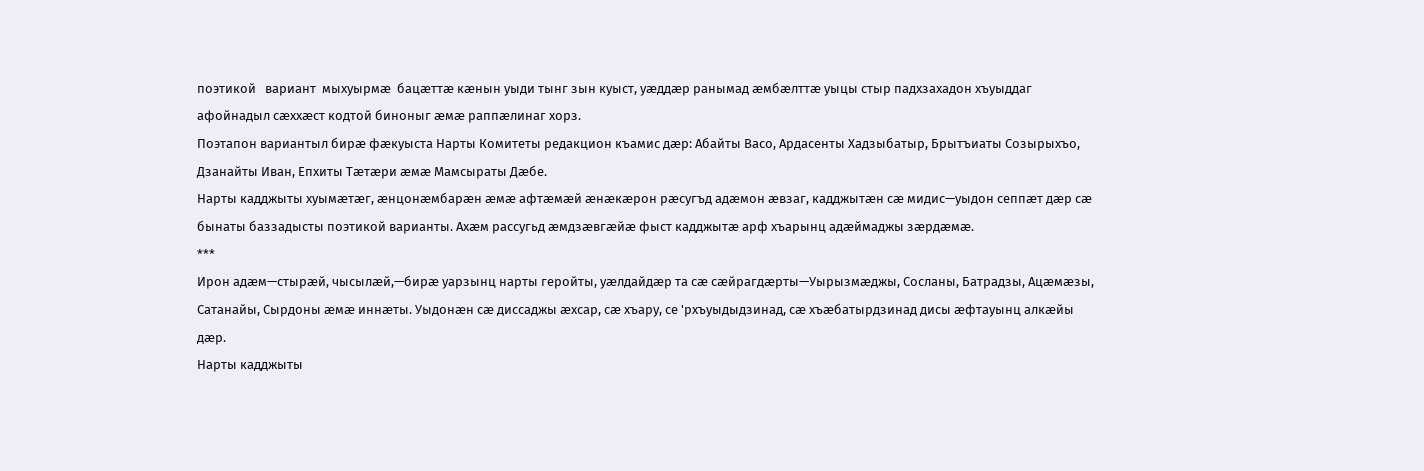поэтикой   вариант  мыхуырмæ  бацæттæ кæнын уыди тынг зын куыст, уæддæр ранымад æмбæлттæ уыцы стыр падхзахадон хъуыддаг афойнадыл сæххæст кодтой биноныг æмæ раппæлинаг хорз.
Поэтапон вариантыл бирæ фæкуыста Нарты Комитеты редакцион къамис дæр: Абайты Васо, Ардасенты Хадзыбатыр, Брытъиаты Созырыхъо, Дзанайты Иван, Епхиты Тæтæри æмæ Мамсыраты Дæбе.
Нарты кадджыты хуымæтæг, æнцонæмбарæн æмæ афтæмæй æнæкæрон рæсугъд адæмон æвзаг, кадджытæн сæ мидис—уыдон сеппæт дæр сæ бынаты баззадысты поэтикой варианты. Ахæм рассугьд æмдзæвгæйæ фыст кадджытæ арф хъарынц адæймаджы зæрдæмæ.
***
Ирон адæм—стырæй, чысылæй,—бирæ уарзынц нарты геройты, уæлдайдæр та сæ сæйрагдæрты—Уырызмæджы, Сосланы, Батрадзы, Ацæмæзы, Сатанайы, Сырдоны æмæ иннæты. Уыдонæн сæ диссаджы æхсар, сæ хъару, се 'рхъуыдыдзинад, сæ хъæбатырдзинад дисы æфтауынц алкæйы дæр.
Нарты кадджыты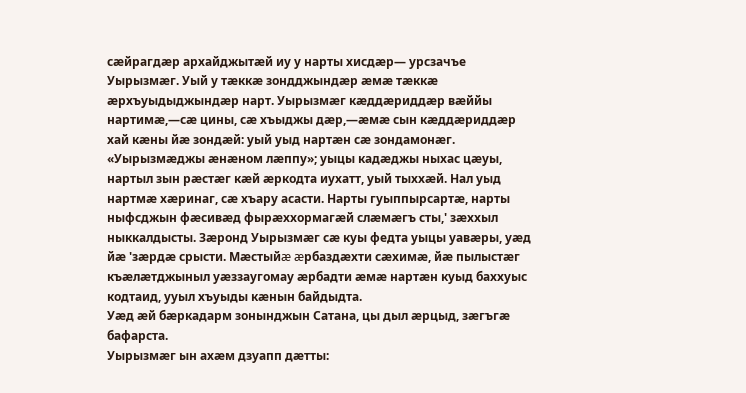сæйрагдæр архайджытæй иу у нарты хисдæр— урсзачъе Уырызмæг. Уый у тæккæ зондджындæр æмæ тæккæ æрхъуыдыджындæр нарт. Уырызмæг кæддæриддæр вæййы нартимæ,—сæ цины, сæ хъыджы дæр,—æмæ сын кæддæриддæр хай кæны йæ зондæй: уый уыд нартæн сæ зондамонæг.
«Уырызмæджы æнæном лæппу»; уыцы кадæджы ныхас цæуы, нартыл зын рæстæг кæй æркодта иухатт, уый тыххæй. Нал уыд нартмæ хæринаг, сæ хъару асасти. Нарты гуыппырсартæ, нарты ныфсджын фæсивæд фырæххормагæй слæмæгъ сты,' зæххыл ныккалдысты. Зæронд Уырызмæг сæ куы федта уыцы уавæры, уæд йæ 'зæрдæ срысти. Мæстыйæ æрбаздæхти сæхимæ, йæ пылыстæг къæлæтджыныл уæззаугомау æрбадти æмæ нартæн куыд баххуыс кодтаид, ууыл хъуыды кæнын байдыдта.
Уæд æй бæркадарм зонынджын Сатана, цы дыл æрцыд, зæгъгæ бафарста.
Уырызмæг ын ахæм дзуапп дæтты: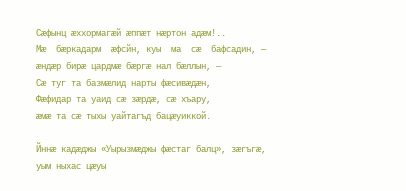Сæфынц æххормагæй æппæт нæртон адæм!..
Мæ  бæркадарм  æфсйн, куы  ма  сæ  бафсадин, —
æндæр бирæ цардмæ бæргæ нал бæллын, —
Сæ туг та базмæлид нарты фæсивæдæн,
Фæфидар та уаид сæ зæрдæ, сæ хъару,
æмæ та сæ тыхы уайтагъд бацæуиккой.

Йннæ кадæджы «Уырызмæджы фæстаг балц», зæгъгæ, уым ныхас цæуы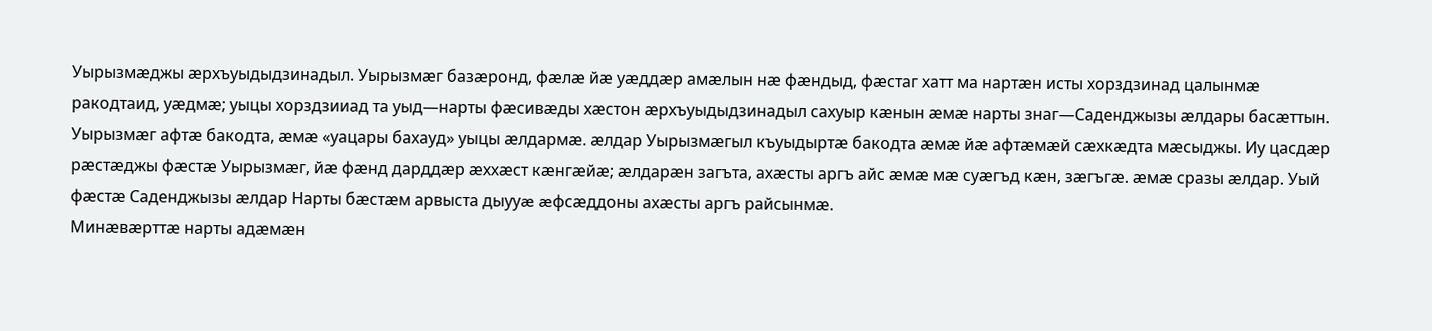Уырызмæджы æрхъуыдыдзинадыл. Уырызмæг базæронд, фæлæ йæ уæддæр амæлын нæ фæндыд, фæстаг хатт ма нартæн исты хорздзинад цалынмæ ракодтаид, уæдмæ; уыцы хорздзииад та уыд—нарты фæсивæды хæстон æрхъуыдыдзинадыл сахуыр кæнын æмæ нарты знаг—Саденджызы æлдары басæттын. Уырызмæг афтæ бакодта, æмæ «уацары бахауд» уыцы æлдармæ. æлдар Уырызмæгыл къуыдыртæ бакодта æмæ йæ афтæмæй сæхкæдта мæсыджы. Иу цасдæр рæстæджы фæстæ Уырызмæг, йæ фæнд дарддæр æххæст кæнгæйæ; æлдарæн загъта, ахæсты аргъ айс æмæ мæ суæгъд кæн, зæгъгæ. æмæ сразы æлдар. Уый фæстæ Саденджызы æлдар Нарты бæстæм арвыста дыууæ æфсæддоны ахæсты аргъ райсынмæ.
Минæвæрттæ нарты адæмæн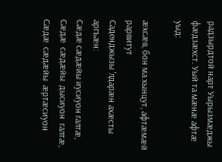радзырдтой нарт Уырызмæджы фæдзæхст. Уый та мæнæ афтæ уыд:

æхсæв, бон ма хынцут, афтæмæй рарвитут
Саденджызы 'лдарæн ахæсты аргъæн:
Сæдæ сæдæйы иусиуон галтæ,
Сæдæ  сæдæйы  дысиуон  галтæ,
Сæдæ  сæдæйы  æртæсиуон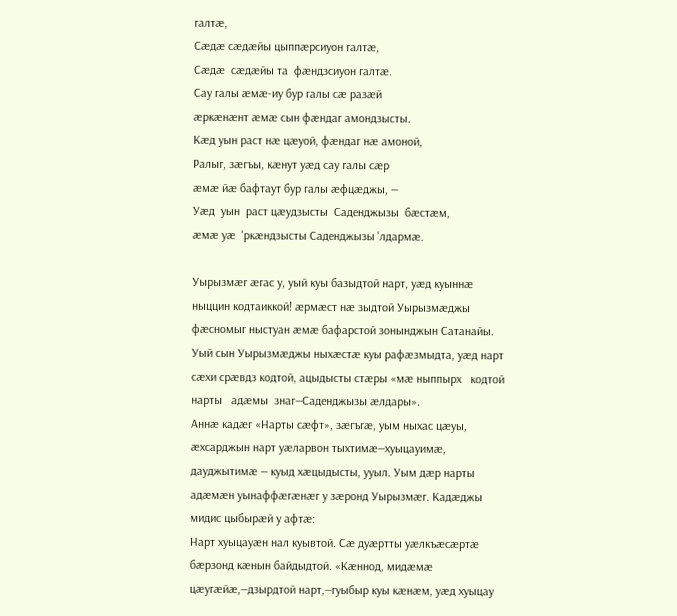галтæ,
Сæдæ сæдæйы цыппæрсиуон галтæ,
Сæдæ  сæдæйы та  фæндзсиуон галтæ.
Сау галы æмæ-иу бур галы сæ разæй
æркæнæнт æмæ сын фæндаг амондзысты.
Кæд уын раст нæ цæуой, фæндаг нæ амоной,
Ралыг, зæгъы, кæнут уæд сау галы сæр
æмæ йæ бафтаут бур галы æфцæджы, —
Уæд  уын  раст цæудзысты  Саденджызы  бæстæм,
æмæ уæ  'ркæндзысты Саденджызы 'лдармæ.

Уырызмæг æгас у, уый куы базыдтой нарт, уæд куыннæ ныццин кодтаиккой! æрмæст нæ зыдтой Уырызмæджы фæсномыг ныстуан æмæ бафарстой зонынджын Сатанайы. Уый сын Уырызмæджы ныхæстæ куы рафæзмыдта, уæд нарт сæхи срæвдз кодтой, ацыдысты стæры «мæ ныппырх   кодтой   нарты   адæмы  знаг—Саденджызы æлдары».
Аннæ кадæг «Нарты сæфт», зæгъгæ, уым ныхас цæуы, æхсарджын нарт уæларвон тыхтимæ—хуыцауимæ, дауджытимæ — куыд хæцыдысты, ууыл. Уым дæр нарты адæмæн уынаффæгæнæг у зæронд Уырызмæг. Кадæджы мидис цыбырæй у афтæ:
Нарт хуыцауæн нал куывтой. Сæ дуæртты уæлкъæсæртæ бæрзонд кæнын байдыдтой. «Кæннод, мидæмæ цæугæйæ,—дзырдтой нарт,—гуыбыр куы кæнæм, уæд хуыцау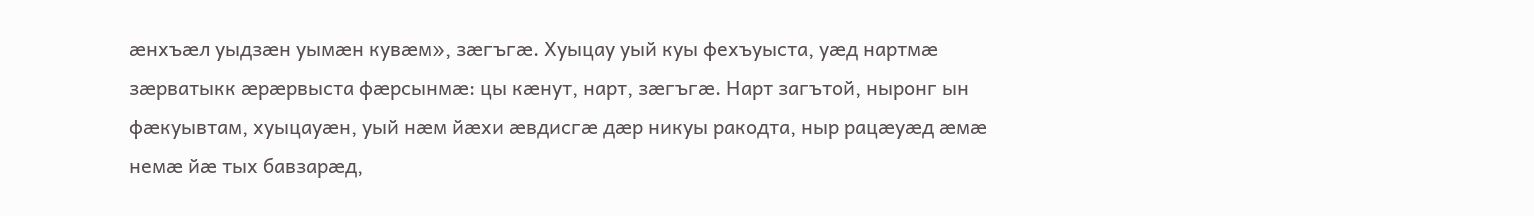æнхъæл уыдзæн уымæн кувæм», зæгъгæ. Хуыцау уый куы фехъуыста, уæд нартмæ зæрватыкк æрæрвыста фæрсынмæ: цы кæнут, нарт, зæгъгæ. Нарт загътой, ныронг ын фæкуывтам, хуыцауæн, уый нæм йæхи æвдисгæ дæр никуы ракодта, ныр рацæуæд æмæ немæ йæ тых бавзарæд,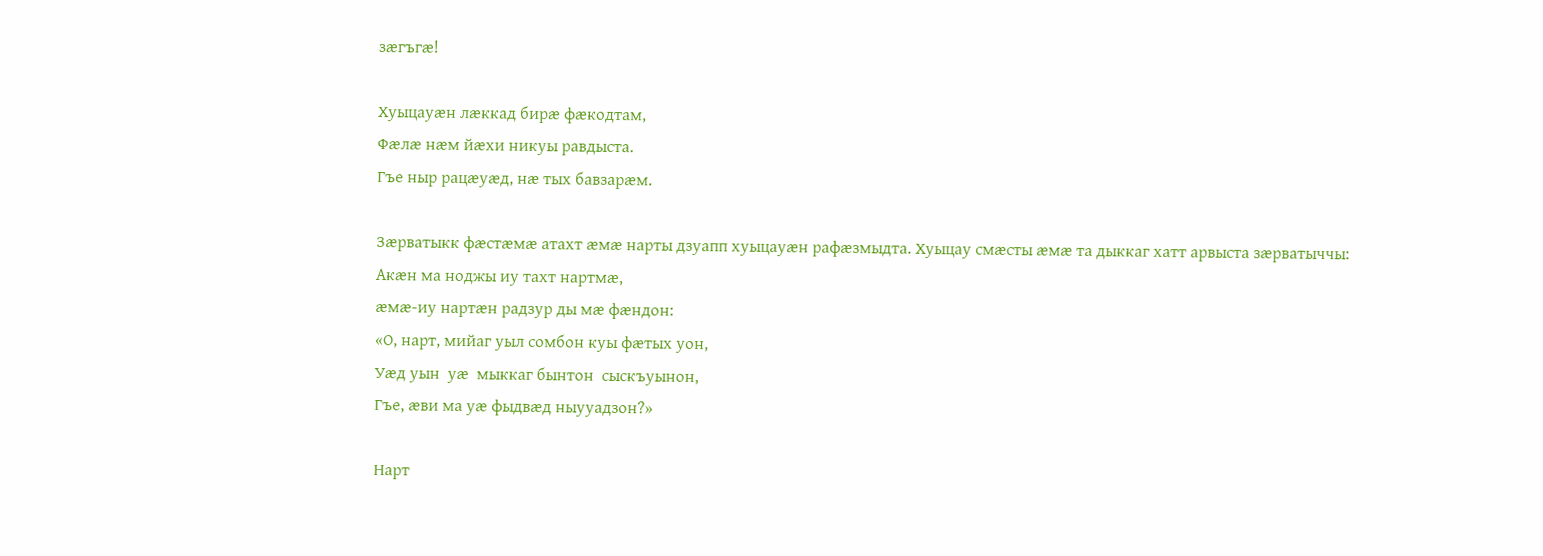зæгъгæ!

Хуыцауæн лæккад бирæ фæкодтам,
Фæлæ нæм йæхи никуы равдыста.
Гъе ныр рацæуæд, нæ тых бавзарæм.

Зæрватыкк фæстæмæ атахт æмæ нарты дзуапп хуыцауæн рафæзмыдта. Хуыцау смæсты æмæ та дыккаг хатт арвыста зæрватыччы:
Акæн ма ноджы иу тахт нартмæ,
æмæ-иу нартæн радзур ды мæ фæндон:
«О, нарт, мийаг уыл сомбон куы фæтых уон,
Уæд уын  уæ  мыккаг бынтон  сыскъуынон,
Гъе, æви ма уæ фыдвæд ныууадзон?»

Нарт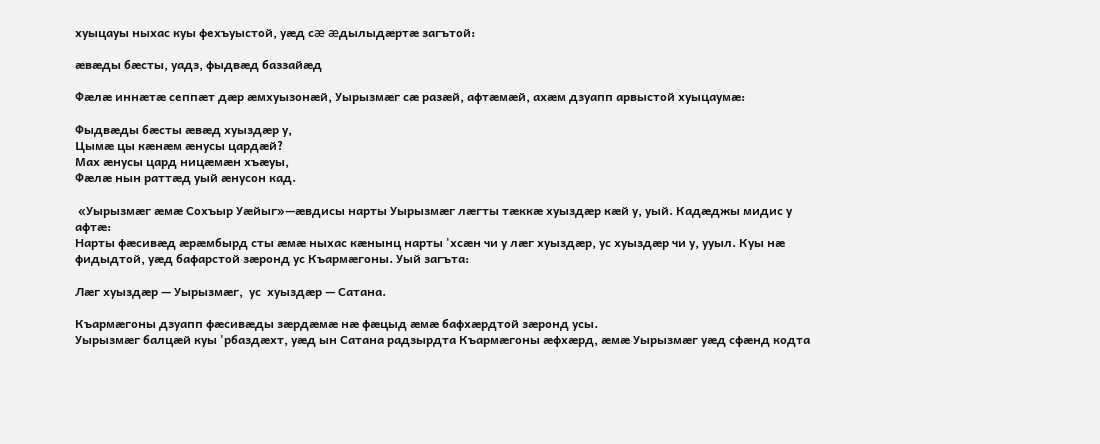хуыцауы ныхас куы фехъуыстой, уæд сæ æдылыдæртæ загътой:

æвæды бæсты, уадз, фыдвæд баззайæд

Фæлæ иннæтæ сеппæт дæр æмхуызонæй, Уырызмæг сæ разæй, афтæмæй, ахæм дзуапп арвыстой хуыцаумæ:

Фыдвæды бæсты æвæд хуыздæр у,
Цымæ цы кæнæм æнусы цардæй?
Мах æнусы цард ницæмæн хъæуы,
Фæлæ нын раттæд уый æнусон кад.

 «Уырызмæг æмæ Сохъыр Уæйыг»—æвдисы нарты Уырызмæг лæгты тæккæ хуыздæр кæй у, уый. Кадæджы мидис у афтæ:
Нарты фæсивæд æрæмбырд сты æмæ ныхас кæнынц нарты 'хсæн чи у лæг хуыздæр, ус хуыздæр чи у, ууыл. Куы нæ фидыдтой, уæд бафарстой зæронд ус Къармæгоны. Уый загъта:

Лæг хуыздæр — Уырызмæг,  ус  хуыздæр — Сатана.

Къармæгоны дзуапп фæсивæды зæрдæмæ нæ фæцыд æмæ бафхæрдтой зæронд усы.
Уырызмæг балцæй куы 'рбаздæхт, уæд ын Сатана радзырдта Къармæгоны æфхæрд, æмæ Уырызмæг уæд сфæнд кодта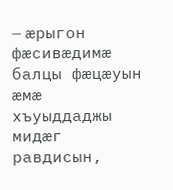— æрыгон фæсивæдимæ балцы фæцæуын æмæ хъуыддаджы мидæг равдисын,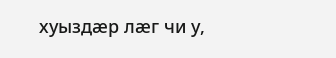хуыздæр лæг чи у,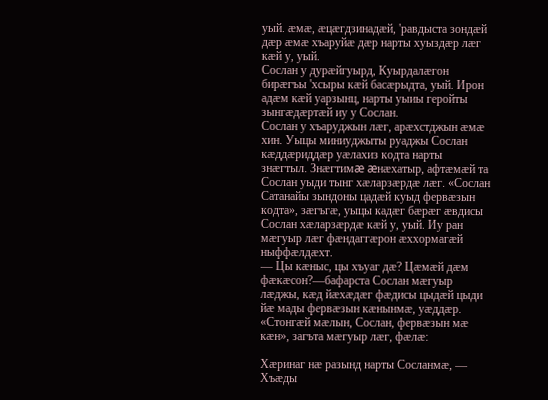уый. æмæ, æцæгдзинадæй, 'равдыста зондæй дæр æмæ хъаруйæ дæр нарты хуыздæр лæг кæй у, уый.
Сослан у дурæйгуырд, Куырдалæгон бирæгъы 'хсыры кæй басæрыдта, уый. Ирон адæм кæй уарзынц, нарты уыиы геройты зынгæдæртæй иу у Сослан.
Сослан у хъаруджын лæг, арæхстджын æмæ хин. Уыцы миниуджыты руаджы Сослан кæддæриддæр уæлахиз кодта нарты знæгтыл. Знæгтимæ æнæхатыр, афтæмæй та Сослан уыди тынг хæларзæрдæ лæг. «Сослан Сатанайы зындоны цадæй куыд фервæзын кодта», зæгъгæ, уыцы кадæг бæрæг æвдисы Сослан хæларзæрдæ кæй у, уый. Иу ран мæгуыр лæг фæндаггæрон æххормагæй ныффæлдæхт.
— Цы кæныс, цы хъуаг дæ? Цæмæй дæм фæкæсон?—бафарста Сослан мæгуыр лæджы, кæд йæхæдæг фæдисы цыдæй цыди йæ мады фервæзын кæнынмæ, уæддæр.
«Стонгæй мæлын, Сослан, фервæзын мæ кæн», загъта мæгуыр лæг, фæлæ:

Хæринаг нæ разынд нарты Сосланмæ, —
Хъæды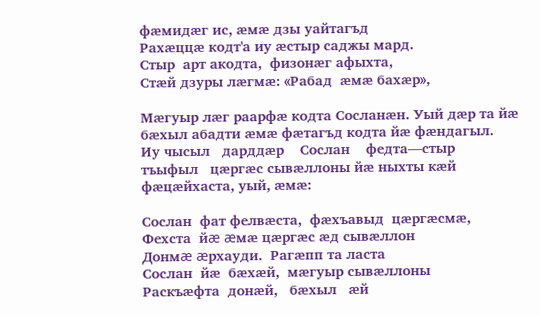фæмидæг ис, æмæ дзы уайтагъд
Рахæццæ кодт'а иу æстыр саджы мард.
Стыр  арт акодта,  физонæг афыхта,
Стæй дзуры лæгмæ: «Рабад  æмæ бахæр»,

Мæгуыр лæг раарфæ кодта Сосланæн. Уый дæр та йæ бæхыл абадти æмæ фæтагъд кодта йæ фæндагыл.
Иу чысыл   дарддæр    Сослан    федта—стыр    тъыфыл   цæргæс сывæллоны йæ ныхты кæй фæцæйхаста, уый, æмæ:

Сослан  фат фелвæста,  фæхъавыд  цæргæсмæ,
Фехста  йæ æмæ цæргæс æд сывæллон
Донмæ æрхауди.  Рагæпп та ласта
Сослан  йæ  бæхæй,  мæгуыр сывæллоны
Раскъæфта  донæй,   бæхыл   æй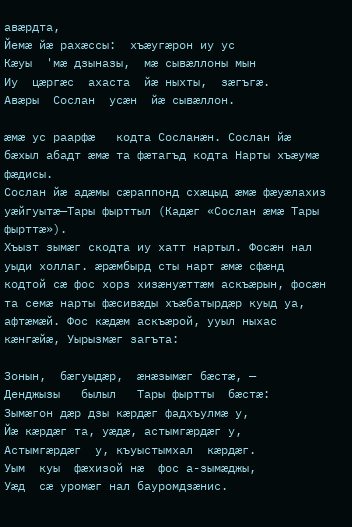авæрдта,
Йемæ йæ рахæссы:  хъæугæрон иу ус
Кæуы  'мæ дзыназы,  мæ сывæллоны мын
Иу  цæргæс  ахаста  йæ ныхты,  зæгъгæ.
Авæры  Сослан  усæн  йæ сывæллон.

æмæ ус раарфæ   кодта Сосланæн. Сослан йæ  бæхыл абадт æмæ та фæтагъд кодта Нарты хъæумæ фæдисы.
Сослан йæ адæмы сæраппонд схæцыд æмæ фæуæлахиз   уæйгуытæ—Тары фырттыл (Кадæг «Сослан æмæ Тары фырттæ»).
Хъызт зымæг скодта иу хатт нартыл. Фосæн нал уыди холлаг. æрæмбырд сты нарт æмæ сфæнд кодтой сæ фос хорз хизæнуæттæм аскъæрын, фосæн та семæ нарты фæсивæды хъæбатырдæр куыд уа, афтæмæй. Фос кæдæм аскъæрой, ууыл ныхас кæнгæйæ, Уырызмæг загъта:

Зонын,  бæгуыдæр,  æнæзымæг бæстæ, —
Денджызы   былыл   Тары фыртты  бæстæ:
Зымæгон дæр дзы кæрдæг фадхъулмæ у,
Йæ кæрдæг та, уæдæ, астымгæрдæг у,
Астымгæрдæг  у, къуыстымхал  кæрдæг.
Уым  куы  фæхизой нæ  фос а-зымæджы,
Уæд  сæ уромæг нал бауромдзæнис.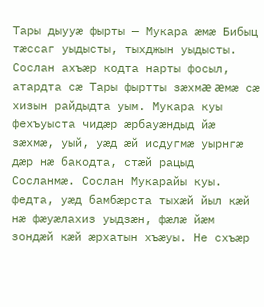Тары дыууæ фырты — Мукара æмæ Бибыц тæссаг уыдысты, тыхджын уыдысты. Сослан ахъæр кодта нарты фосыл, атардта сæ Тары фыртты зæхмæ æмæ сæ хизын райдыдта уым. Мукара куы фехъуыста чидæр æрбауæндыд йæ зæхмæ, уый, уæд æй исдугмæ уырнгæ дæр нæ бакодта, стæй рацыд Сосланмæ. Сослан Мукарайы куы. федта, уæд бамбæрста тыхæй йыл кæй нæ фæуæлахиз уыдзæн, фæлæ йæм зондæй кæй æрхатын хъæуы. Не схъæр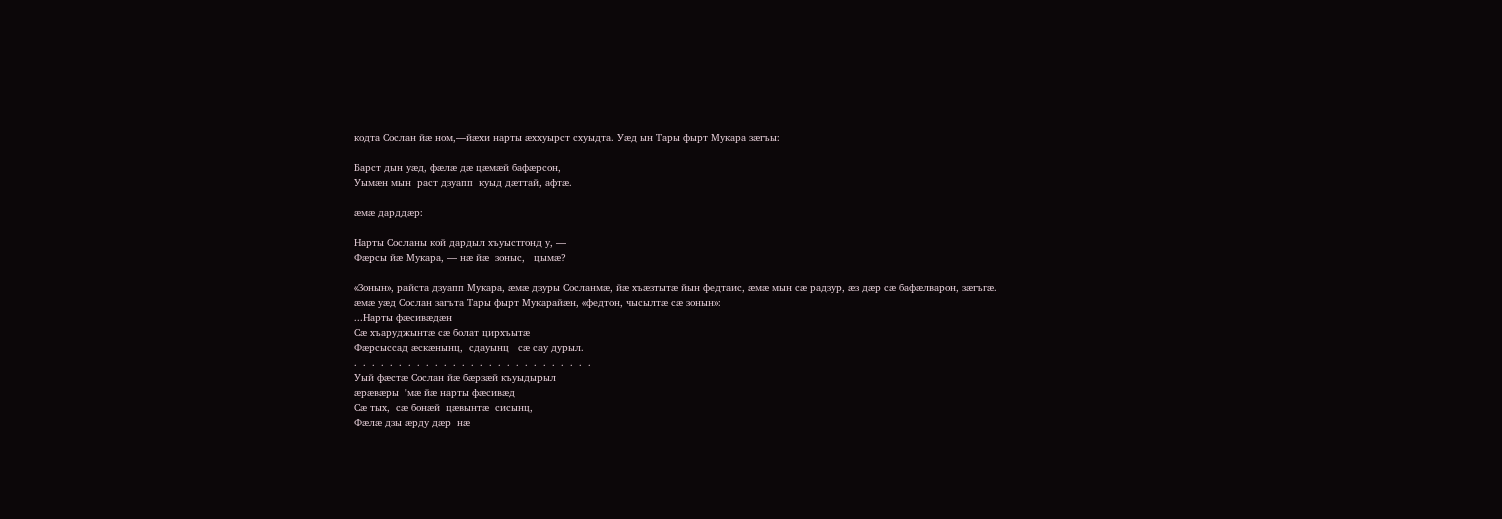кодта Сослан йæ ном,—йæхи нарты æххуырст схуыдта. Уæд ын Тары фырт Мукара зæгъы:

Барст дын уæд, фæлæ дæ цæмæй бафæрсон,
Уымæн мын  раст дзуапп  куыд дæттай, афтæ.

æмæ дарддæр:

Нарты Сосланы кой дардыл хъуыстгонд у, —
Фæрсы йæ Мукара, — нæ йæ  зоныс,   цымæ?

«Зонын», райста дзуапп Мукара, æмæ дзуры Сосланмæ, йæ хъæзтытæ йын федтаис, æмæ мын сæ радзур, æз дæр сæ бафæлварон, зæгъгæ.
æмæ уæд Сослан загъта Тары фырт Мукарайæн, «федтон, чысылтæ сæ зонын»:
...Нарты фæсивæдæн
Сæ хъаруджынтæ сæ болат цирхъытæ
Фæрсыссад æскæнынц,  сдауынц   сæ сау дурыл.
.  .  .  .  .  .  .  .  .  .  .  .  .  .  .  .  .  .  .  .  .  .  .  .  .  .  .
Уый фæстæ Сослан йæ бæрзæй къуыдырыл
æрæвæры  'мæ йæ нарты фæсивæд
Сæ тых,  сæ бонæй  цæвынтæ  сисынц,
Фæлæ дзы æрду дæр  нæ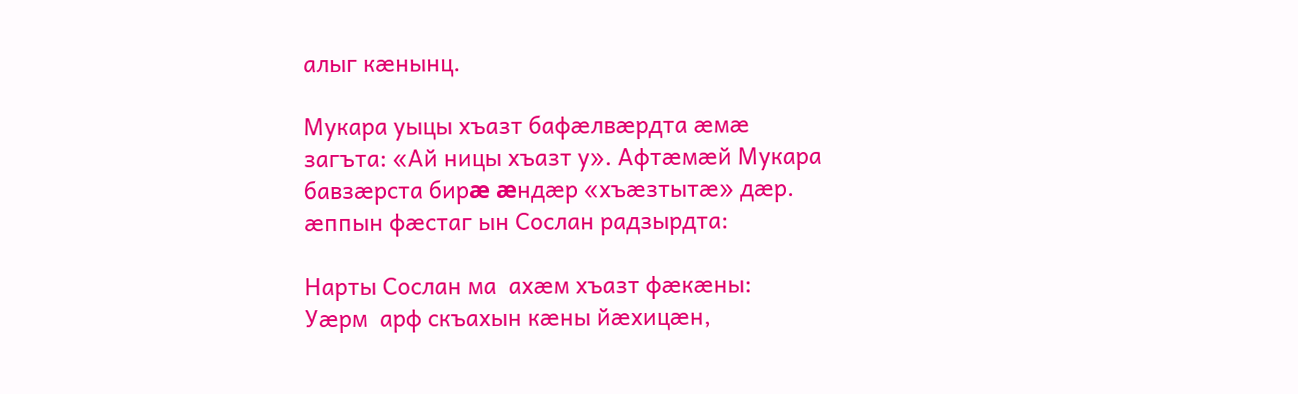алыг кæнынц.

Мукара уыцы хъазт бафæлвæрдта æмæ загъта: «Ай ницы хъазт у». Афтæмæй Мукара бавзæрста бирæ æндæр «хъæзтытæ» дæр. æппын фæстаг ын Сослан радзырдта:

Нарты Сослан ма  ахæм хъазт фæкæны:
Уæрм  арф скъахын кæны йæхицæн,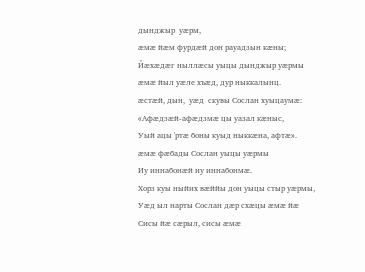дынджыр  уæрм,
æмæ йæм фурдæй дон рауадзын кæны;
Йæхæдæг ныллæсы уыцы дынджыр уæрмы
æмæ йыл уæле хъæд, дур ныккалынц.
æстæй, дын,  уæд  скувы Сослан хуыцаумæ:
«Афæдзæй-афæдзмæ цы уазал кæныс,
Уый ацы 'ртæ боны куыд ныккæна, афтæ».
æмæ фæбады Сослан уыцы уæрмы
Иу иннабонæй иу иннабонмæ.
Хорз куы ныйих вæййы дон уыцы стыр уæрмы,
Уæд ыл нарты Сослан дæр схæцы æмæ йæ
Сисы йæ сæрыл, сисы æмæ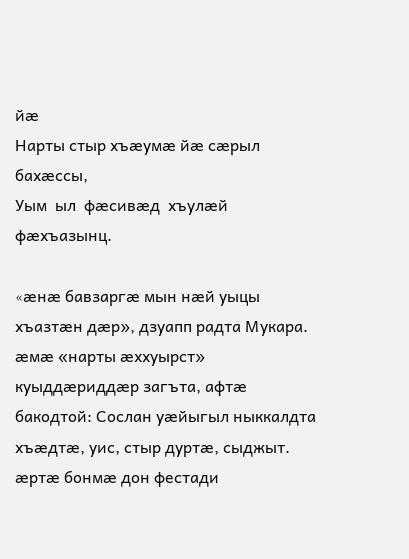йæ
Нарты стыр хъæумæ йæ сæрыл бахæссы,
Уым  ыл  фæсивæд  хъулæй  фæхъазынц.

«æнæ бавзаргæ мын нæй уыцы хъазтæн дæр», дзуапп радта Мукара. æмæ «нарты æххуырст» куыддæриддæр загъта, афтæ бакодтой: Сослан уæйыгыл ныккалдта хъæдтæ, уис, стыр дуртæ, сыджыт. æртæ бонмæ дон фестади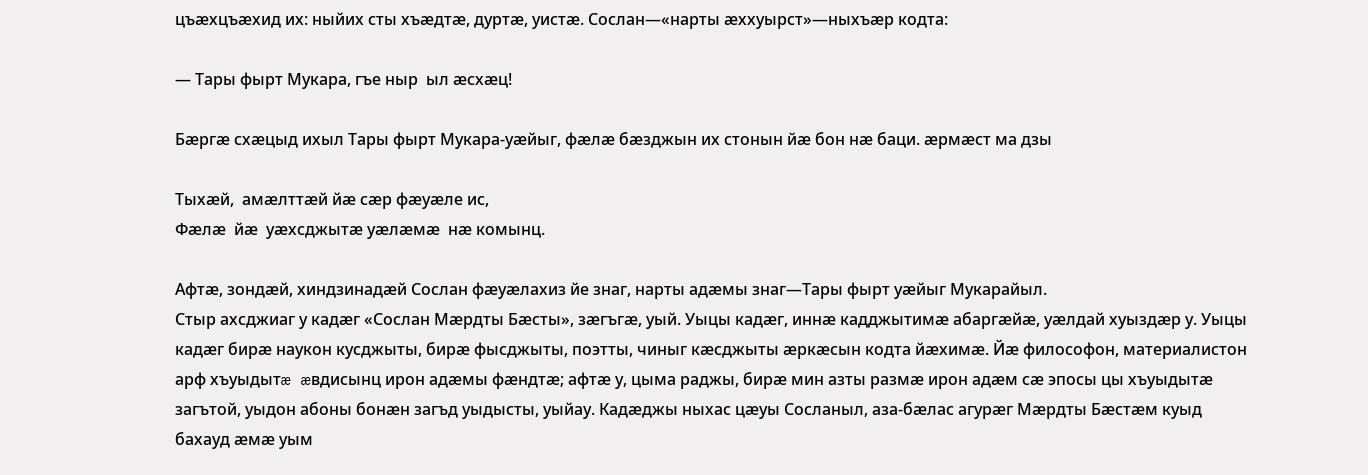цъæхцъæхид их: ныйих сты хъæдтæ, дуртæ, уистæ. Сослан—«нарты æххуырст»—ныхъæр кодта:

— Тары фырт Мукара, гъе ныр  ыл æсхæц!

Бæргæ схæцыд ихыл Тары фырт Мукара-уæйыг, фæлæ бæзджын их стонын йæ бон нæ баци. æрмæст ма дзы

Тыхæй,  амæлттæй йæ сæр фæуæле ис,
Фæлæ  йæ  уæхсджытæ уæлæмæ  нæ комынц.

Афтæ, зондæй, хиндзинадæй Сослан фæуæлахиз йе знаг, нарты адæмы знаг—Тары фырт уæйыг Мукарайыл.
Стыр ахсджиаг у кадæг «Сослан Мæрдты Бæсты», зæгъгæ, уый. Уыцы кадæг, иннæ кадджытимæ абаргæйæ, уæлдай хуыздæр у. Уыцы кадæг бирæ наукон кусджыты, бирæ фысджыты, поэтты, чиныг кæсджыты æркæсын кодта йæхимæ. Йæ философон, материалистон арф хъуыдытæ æвдисынц ирон адæмы фæндтæ; афтæ у, цыма раджы, бирæ мин азты размæ ирон адæм сæ эпосы цы хъуыдытæ загътой, уыдон абоны бонæн загъд уыдысты, уыйау. Кадæджы ныхас цæуы Сосланыл, аза-бæлас агурæг Мæрдты Бæстæм куыд бахауд æмæ уым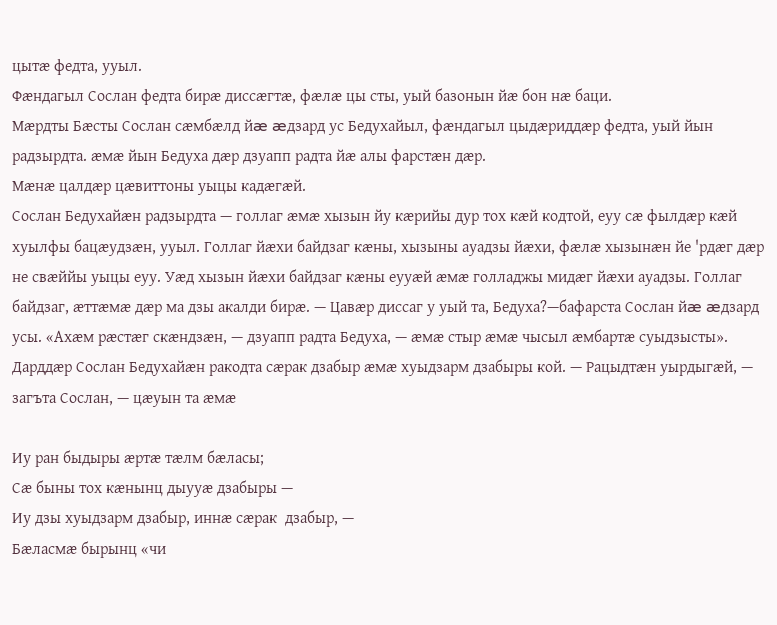цытæ федта, ууыл.
Фæндагыл Сослан федта бирæ диссæгтæ, фæлæ цы сты, уый базонын йæ бон нæ баци.
Мæрдты Бæсты Сослан сæмбæлд йæ æдзард ус Бедухайыл, фæндагыл цыдæриддæр федта, уый йын радзырдта. æмæ йын Бедуха дæр дзуапп радта йæ алы фарстæн дæр.
Мæнæ цалдæр цæвиттоны уыцы кадæгæй.
Сослан Бедухайæн радзырдта — голлаг æмæ хызын йу кæрийы дур тох кæй кодтой, еуу сæ фылдæр кæй хуылфы бацæудзæн, ууыл. Голлаг йæхи байдзаг кæны, хызыны ауадзы йæхи, фæлæ хызынæн йе 'рдæг дæр не свæййы уыцы еуу. Уæд хызын йæхи байдзаг кæны еууæй æмæ голладжы мидæг йæхи ауадзы. Голлаг байдзаг, æттæмæ дæр ма дзы акалди бирæ. — Цавæр диссаг у уый та, Бедуха?—бафарста Сослан йæ æдзард усы. «Ахæм рæстæг скæндзæн, — дзуапп радта Бедуха, — æмæ стыр æмæ чысыл æмбартæ суыдзысты».
Дарддæр Сослан Бедухайæн ракодта сæрак дзабыр æмæ хуыдзарм дзабыры кой. — Рацыдтæн уырдыгæй, — загъта Сослан, — цæуын та æмæ

Иу ран быдыры æртæ тæлм бæласы;
Сæ быны тох кæнынц дыууæ дзабыры —
Иу дзы хуыдзарм дзабыр, иннæ сæрак  дзабыр, —
Бæласмæ бырынц «чи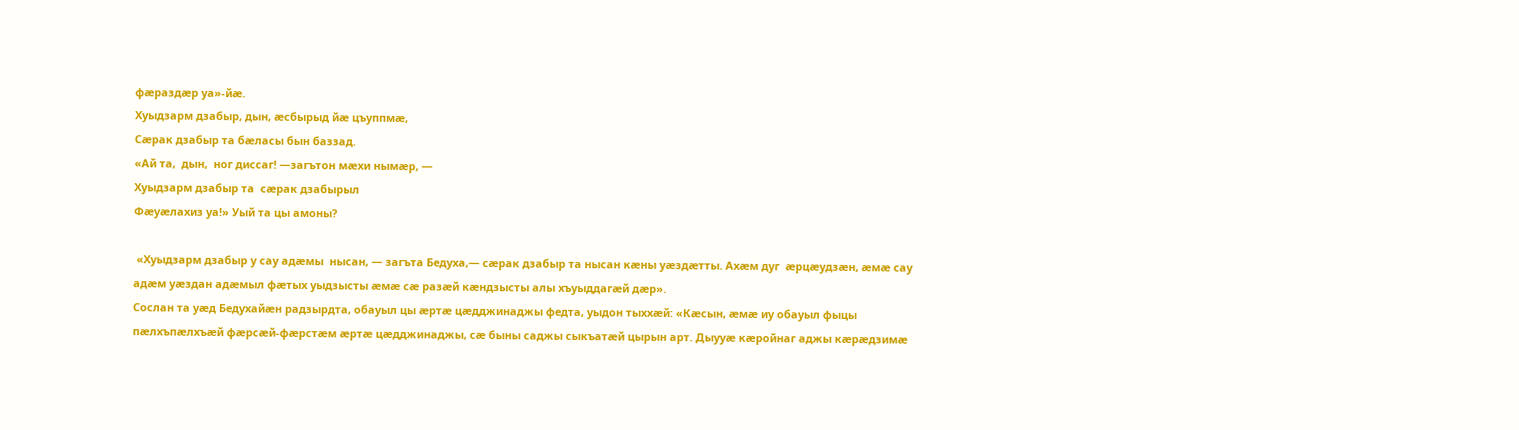фæраздæр уа»-йæ.
Хуыдзарм дзабыр, дын, æсбырыд йæ цъуппмæ,
Сæрак дзабыр та бæласы бын баззад.
«Ай та,  дын,  ног диссаг! —загътон мæхи нымæр, —
Хуыдзарм дзабыр та  сæрак дзабырыл
Фæуæлахиз уа!» Уый та цы амоны?

 «Хуыдзарм дзабыр у сау адæмы  нысан, — загъта Бедуха,— сæрак дзабыр та нысан кæны уæздæтты. Ахæм дуг  æрцæудзæн, æмæ сау адæм уæздан адæмыл фæтых уыдзысты æмæ сæ разæй кæндзысты алы хъуыддагæй дæр».
Сослан та уæд Бедухайæн радзырдта, обауыл цы æртæ цæдджинаджы федта, уыдон тыххæй: «Кæсын, æмæ иу обауыл фыцы пæлхъпæлхъæй фæрсæй-фæрстæм æртæ цæдджинаджы, сæ быны саджы сыкъатæй цырын арт. Дыууæ кæройнаг аджы кæрæдзимæ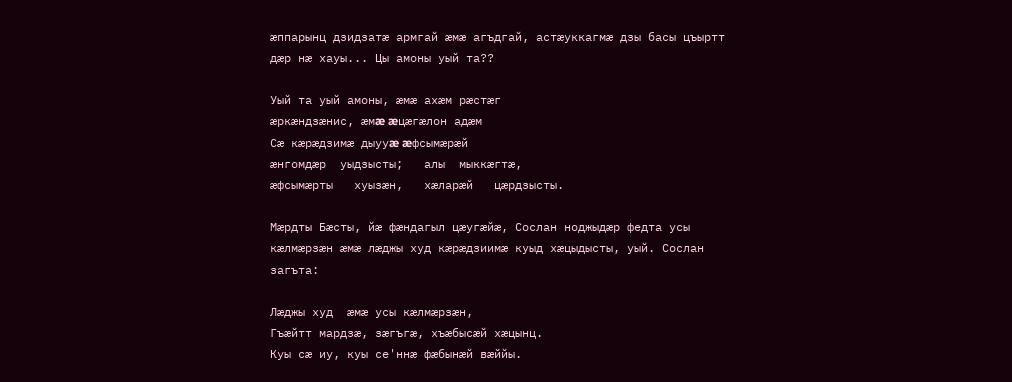æппарынц дзидзатæ армгай æмæ агъдгай, астæуккагмæ дзы басы цъыртт дæр нæ хауы... Цы амоны уый та??

Уый та уый амоны, æмæ ахæм рæстæг
æркæндзæнис, æмæ æцæгæлон адæм
Сæ кæрæдзимæ дыууæ æфсымæрæй
æнгомдæр  уыдзысты;   алы  мыккæгтæ,
æфсымæрты   хуызæн,   хæларæй   цæрдзысты.

Мæрдты Бæсты, йæ фæндагыл цæугæйæ, Сослан ноджыдæр федта усы кæлмæрзæн æмæ лæджы худ кæрæдзиимæ куыд хæцыдысты, уый. Сослан загъта:

Лæджы худ  æмæ усы кæлмæрзæн,
Гъæйтт мардзæ, зæгъгæ, хъæбысæй хæцынц.
Куы сæ иу, куы се'ннæ фæбынæй вæййы.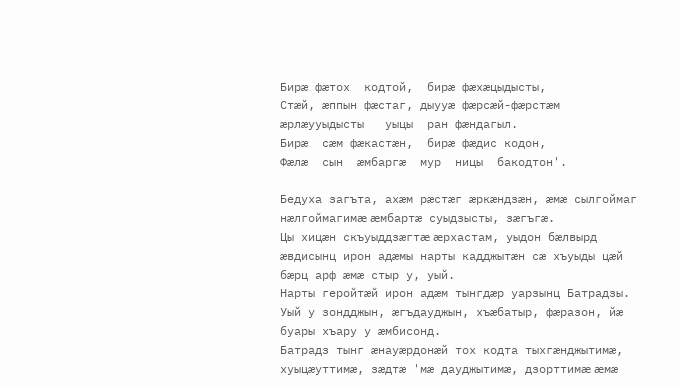Бирæ фæтох  кодтой,  бирæ фæхæцыдысты,
Стæй, æппын фæстаг, дыууæ фæрсæй-фæрстæм
æрлæууыдысты   уыцы  ран фæндагыл.
Бирæ  сæм фæкастæн,  бирæ фæдис кодон,
Фæлæ  сын  æмбаргæ  мур  ницы  бакодтон'.

Бедуха загъта, ахæм рæстæг æркæндзæн, æмæ сылгоймаг нæлгоймагимæ æмбартæ суыдзысты, зæгъгæ.
Цы хицæн скъуыддзæгтæ æрхастам, уыдон бæлвырд æвдисынц ирон адæмы нарты кадджытæн сæ хъуыды цæй бæрц арф æмæ стыр у, уый.
Нарты геройтæй ирон адæм тынгдæр уарзынц Батрадзы. Уый у зондджын, æгъдауджын, хъæбатыр, фæразон, йæ буары хъару у æмбисонд.
Батрадз тынг æнауæрдонæй тох кодта тыхгæнджытимæ, хуыцæуттимæ, зæдтæ 'мæ дауджытимæ, дзорттимæ æмæ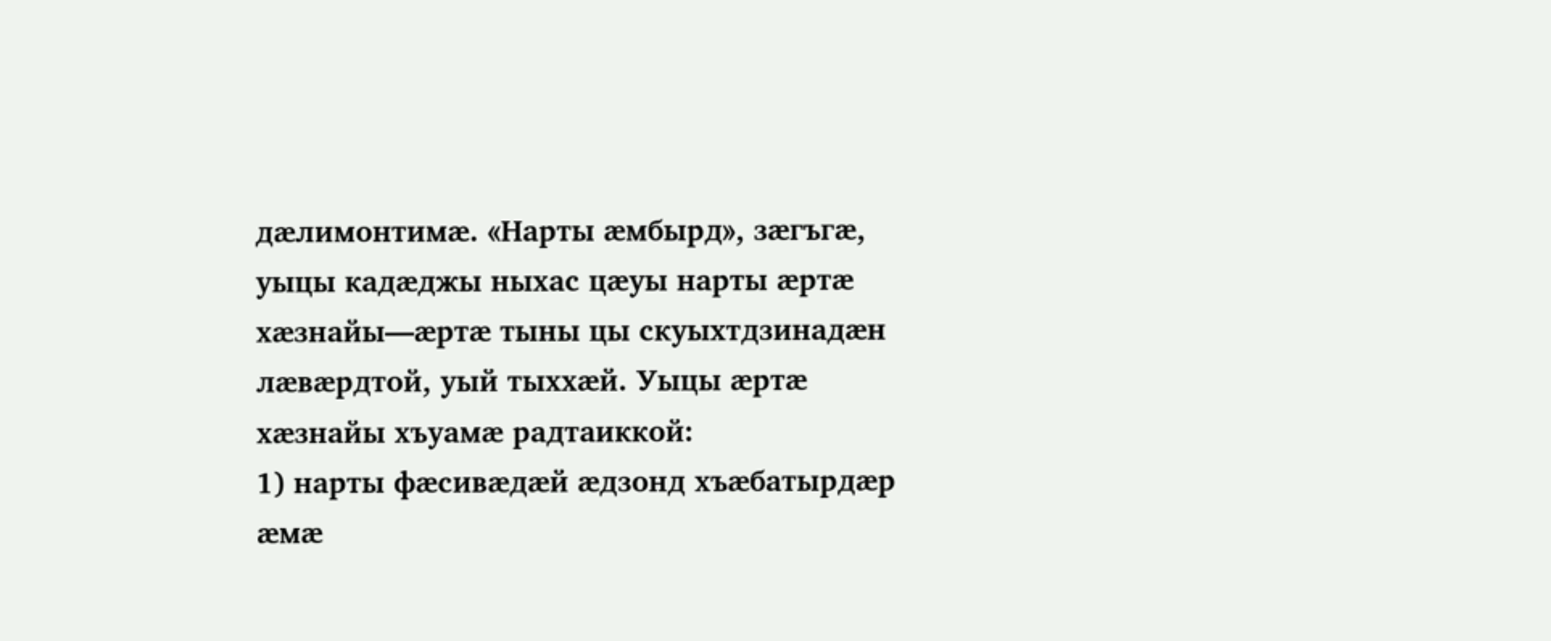дæлимонтимæ. «Нарты æмбырд», зæгъгæ, уыцы кадæджы ныхас цæуы нарты æртæ хæзнайы—æртæ тыны цы скуыхтдзинадæн лæвæрдтой, уый тыххæй. Уыцы æртæ хæзнайы хъуамæ радтаиккой:
1) нарты фæсивæдæй æдзонд хъæбатырдæр æмæ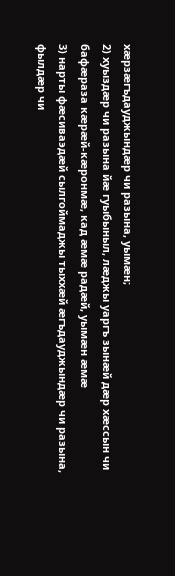хæрзæгъдауджындæр чи разына, уымæн;
2) хуыздæр чи разына йæ гуыбыныл, лæджы уаргъ зынæй дæр хæссын чи бафæраза кæрæй-кæронмæ, кад æмæ радæй, уымæн æмæ
3) нарты фæсиваэдæй сылгоймаджы тыххæй æгъдауджындæр чи разына, фылдæр чи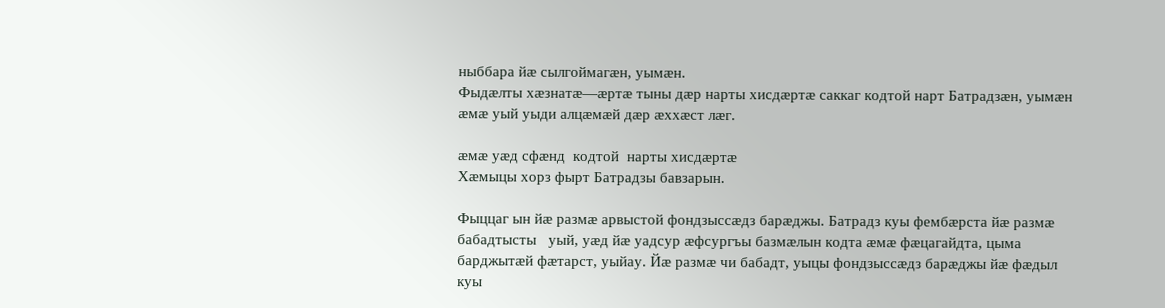ныббара йæ сылгоймагæн, уымæн.
Фыдæлты хæзнатæ—æртæ тыны дæр нарты хисдæртæ саккаг кодтой нарт Батрадзæн, уымæн æмæ уый уыди алцæмæй дæр æххæст лæг.

æмæ уæд сфæнд  кодтой  нарты хисдæртæ
Хæмыцы хорз фырт Батрадзы бавзарын.

Фыццаг ын йæ размæ арвыстой фондзыссæдз барæджы. Батрадз куы фембæрста йæ размæ бабадтысты   уый, уæд йæ уадсур æфсургъы базмæлын кодта æмæ фæцагайдта, цыма барджытæй фæтарст, уыйау. Йæ размæ чи бабадт, уыцы фондзыссæдз барæджы йæ фæдыл куы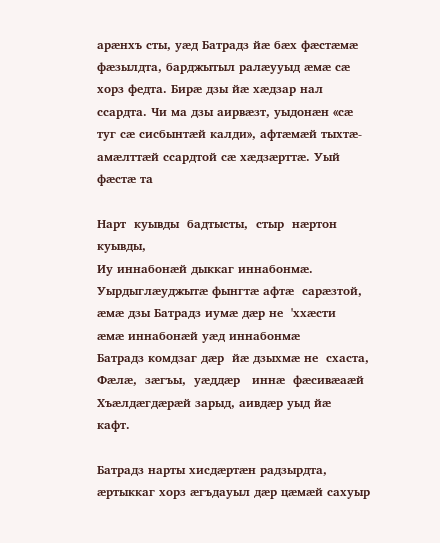арæнхъ сты, уæд Батрадз йæ бæх фæстæмæ фæзылдта, барджытыл ралæууыд æмæ сæ хорз федта. Бирæ дзы йæ хæдзар нал ссардта. Чи ма дзы аирвæзт, уыдонæн «сæ туг сæ сисбынтæй калди», афтæмæй тыхтæ-амæлттæй ссардтой сæ хæдзæрттæ. Уый фæстæ та

Нарт  куывды  бадтысты,  стыр  нæртон  куывды,
Иу иннабонæй дыккаг иннабонмæ.
Уырдыглæуджытæ фынгтæ афтæ  сарæзтой,
æмæ дзы Батрадз иумæ дæр не  'ххæсти
æмæ иннабонæй уæд иннабонмæ
Батрадз комдзаг дæр  йæ дзыхмæ не  схаста,
Фæлæ,  зæгъы,  уæддæр   иннæ  фæсивæаæй
Хъæлдæгдæрæй зарыд, аивдæр уыд йæ   кафт.

Батрадз нарты хисдæртæн радзырдта, æртыккаг хорз æгъдауыл дæр цæмæй сахуыр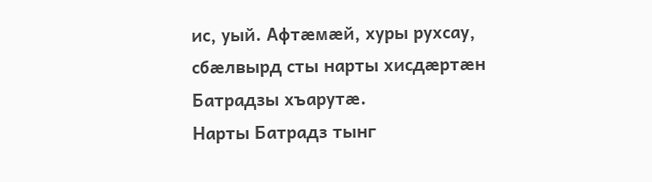ис, уый. Афтæмæй, хуры рухсау, сбæлвырд сты нарты хисдæртæн Батрадзы хъарутæ.
Нарты Батрадз тынг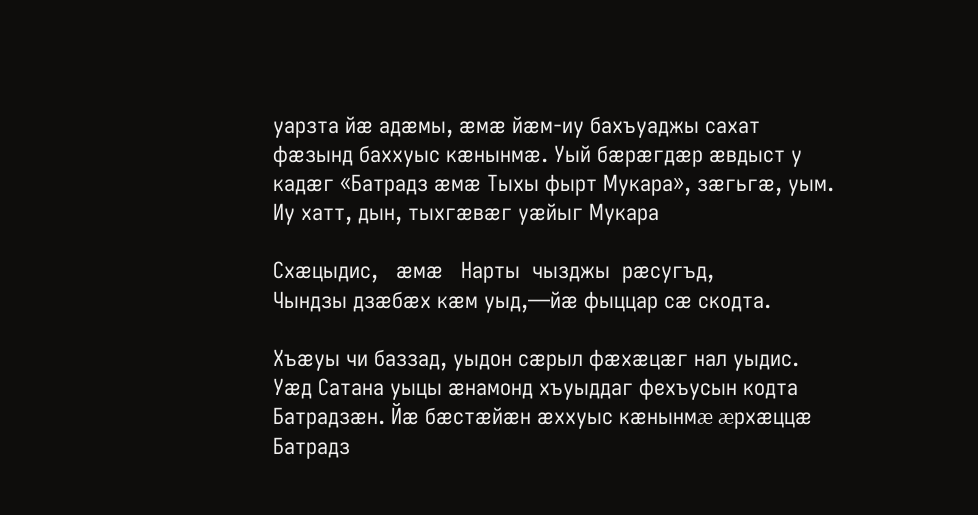уарзта йæ адæмы, æмæ йæм-иу бахъуаджы сахат фæзынд баххуыс кæнынмæ. Уый бæрæгдæр æвдыст у кадæг «Батрадз æмæ Тыхы фырт Мукара», зæгьгæ, уым. Иу хатт, дын, тыхгæвæг уæйыг Мукара

Схæцыдис,   æмæ   Нарты  чызджы  рæсугъд,
Чындзы дзæбæх кæм уыд,—йæ фыццар сæ скодта.

Хъæуы чи баззад, уыдон сæрыл фæхæцæг нал уыдис. Уæд Сатана уыцы æнамонд хъуыддаг фехъусын кодта Батрадзæн. Йæ бæстæйæн æххуыс кæнынмæ æрхæццæ Батрадз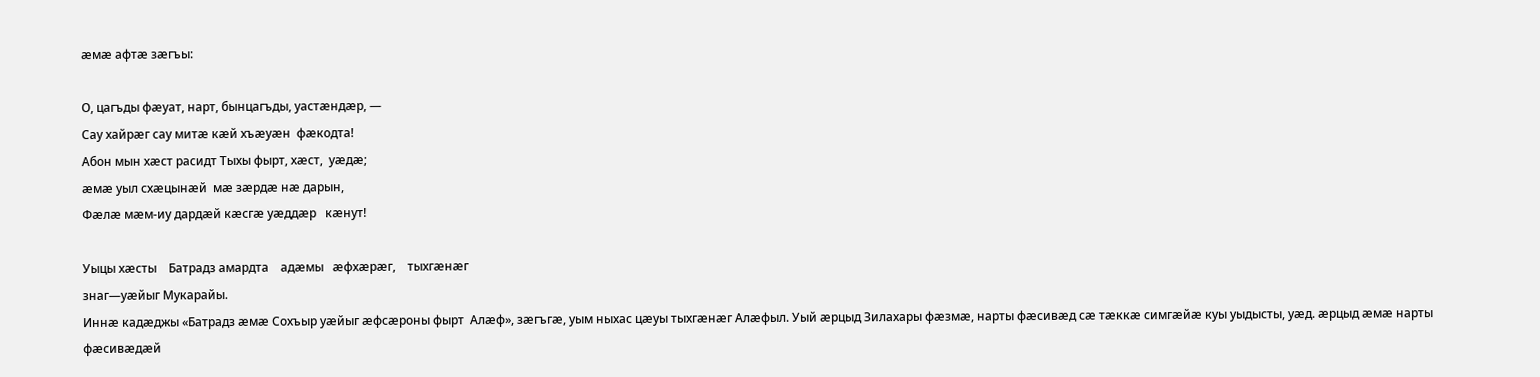æмæ афтæ зæгъы:

О, цагъды фæуат, нарт, бынцагъды, уастæндæр, —
Сау хайрæг сау митæ кæй хъæуæн  фæкодта!
Абон мын хæст расидт Тыхы фырт, хæст,  уæдæ;
æмæ уыл схæцынæй  мæ зæрдæ нæ дарын,
Фæлæ мæм-иу дардæй кæсгæ уæддæр   кæнут!

Уыцы хæсты    Батрадз амардта    адæмы   æфхæрæг,    тыхгæнæг
знаг—уæйыг Мукарайы.
Иннæ кадæджы «Батрадз æмæ Сохъыр уæйыг æфсæроны фырт  Алæф», зæгъгæ, уым ныхас цæуы тыхгæнæг Алæфыл. Уый æрцыд Зилахары фæзмæ, нарты фæсивæд сæ тæккæ симгæйæ куы уыдысты, уæд. æрцыд æмæ нарты фæсивæдæй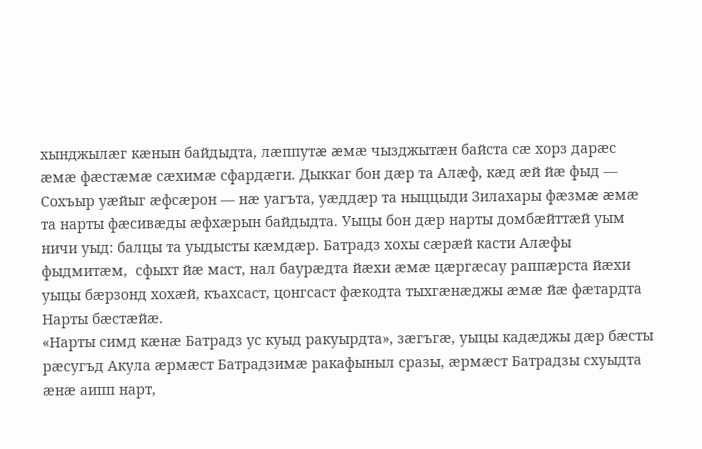хынджылæг кæнын байдыдта, лæппутæ æмæ чызджытæн байста сæ хорз дарæс æмæ фæстæмæ сæхимæ сфардæги. Дыккаг бон дæр та Алæф, кæд æй йæ фыд — Сохъыр уæйыг æфсæрон — нæ уагъта, уæддæр та ныццыди Зилахары фæзмæ æмæ та нарты фæсивæды æфхæрын байдыдта. Уыцы бон дæр нарты домбæйттæй уым ничи уыд: балцы та уыдысты кæмдæр. Батрадз хохы сæрæй касти Алæфы фыдмитæм,  сфыхт йæ маст, нал баурæдта йæхи æмæ цæргæсау раппæрста йæхи уыцы бæрзонд хохæй, къахсаст, цонгсаст фæкодта тыхгæнæджы æмæ йæ фæтардта Нарты бæстæйæ.
«Нарты симд кæнæ Батрадз ус куыд ракуырдта», зæгъгæ, уыцы кадæджы дæр бæсты рæсугъд Акула æрмæст Батрадзимæ ракафыныл сразы, æрмæст Батрадзы схуыдта æнæ аипп нарт,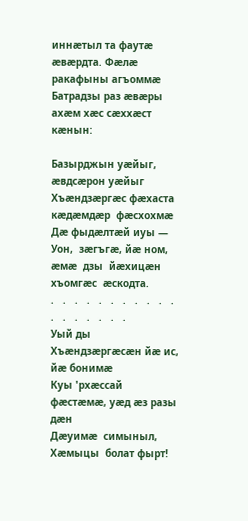иннæтыл та фаутæ æвæрдта. Фæлæ ракафыны агъоммæ Батрадзы раз æвæры ахæм хæс сæххæст кæнын:

Базырджын уæйыг, æвдсæрон уæйыг
Хъæндзæргæс фæхаста  кæдæмдæр  фæсхохмæ
Дæ фыдæлтæй иуы — Уон,  зæгъгæ, йæ ном,
æмæ  дзы  йæхицæн  хъомгæс  æскодта.
.   .   .   .   .   .   .   .   .   .   .   .   .   .   .   .   .   .
Уый ды Хъæндзæргæсæн йæ ис, йæ бонимæ
Куы 'рхæссай фæстæмæ, уæд æз разы дæн
Дæуимæ  симыныл,  Хæмыцы  болат фырт!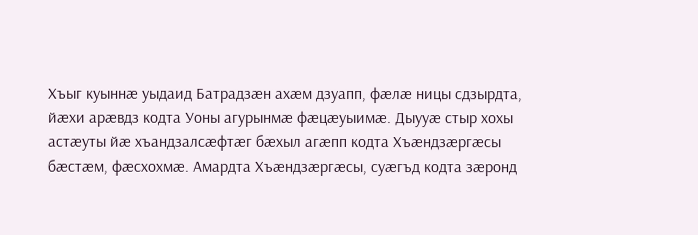Хъыг куыннæ уыдаид Батрадзæн ахæм дзуапп, фæлæ ницы сдзырдта, йæхи арæвдз кодта Уоны агурынмæ фæцæуыимæ. Дыууæ стыр хохы астæуты йæ хъандзалсæфтæг бæхыл агæпп кодта Хъæндзæргæсы бæстæм, фæсхохмæ. Амардта Хъæндзæргæсы, суæгъд кодта зæронд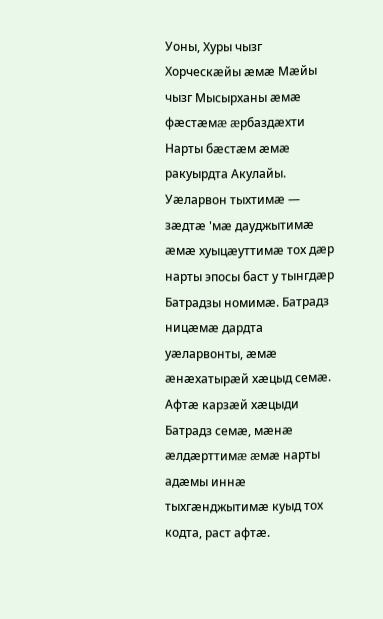Уоны, Хуры чызг Хорческæйы æмæ Мæйы чызг Мысырханы æмæ фæстæмæ æрбаздæхти Нарты бæстæм æмæ ракуырдта Акулайы.
Уæларвон тыхтимæ — зæдтæ 'мæ дауджытимæ æмæ хуыцæуттимæ тох дæр нарты эпосы баст у тынгдæр Батрадзы номимæ. Батрадз ницæмæ дардта уæларвонты, æмæ æнæхатырæй хæцыд семæ.
Афтæ карзæй хæцыди Батрадз семæ, мæнæ æлдæрттимæ æмæ нарты адæмы иннæ тыхгæнджытимæ куыд тох кодта, раст афтæ.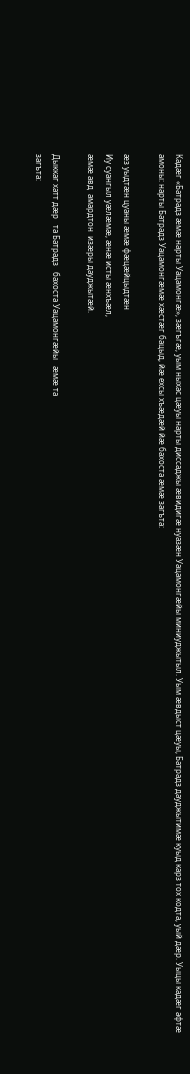Кадæг «Батрадз æмæ нарты Уацамонгæ», зæгъгæ, уым ныхас цæуы нарты диссаджы æвидигæ нуазæн Уацамонгæйы миниуджытыл. Уым æвдыст цæуы, Батрадз дауджытимæ куыд карз тох кодта, уый дæр. Уыцы кадæг афтæ амоны: нарты Батрадз Уацамонгæмæ хæстæг бацыд, йæ ехсы хъæдæй йæ бахоста æмæ загъта:

æз уыдтæн цуаны æмæ фæцæйцыдтæн
Иу суангыл уæлæмæ, æнæ исты æнхъæл,
æмæ авд  амардтон  изæры дауджытæй.

Дыккаг хатт дæр   та Батрадз   бахоста Уацамонгæйы   æмæ та
загъта: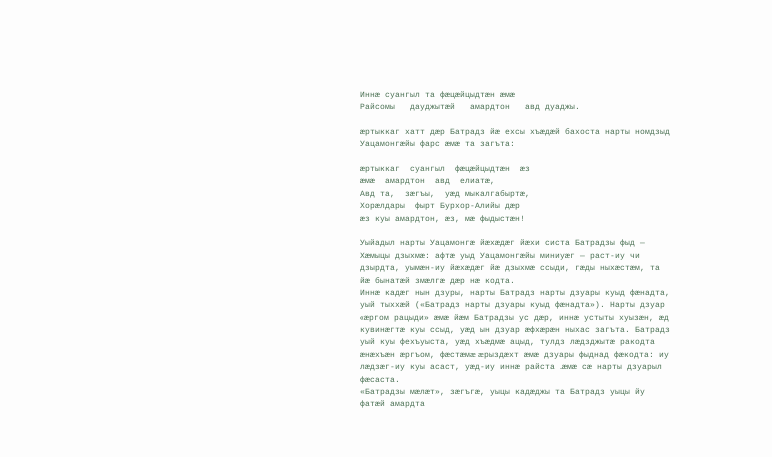Иннæ суангыл та фæцæйцыдтæн æмæ
Райсомы   дауджытæй   амардтон   авд дуаджы.

æртыккаг хатт дæр Батрадз йæ ехсы хъæдæй бахоста нарты номдзыд Уацамонгæйы фарс æмæ та загъта:

æртыккаг  суангыл  фæцæйцыдтæн  æз
æмæ  амардтон  авд  елиатæ,
Авд та,  зæгъы,  уæд мыкалгабыртæ,
Хорæлдары  фырт Бурхор-Алийы дæр
æз куы амардтон, æз, мæ фыдыстæн!

Уыйадыл нарты Уацамонгæ йæхæдæг йæхи систа Батрадзы фыд — Хæмыцы дзыхмæ: афтæ уыд Уацамонгæйы миниуæг — раст-иу чи дзырдта, уымæн-иу йæхæдæг йæ дзыхмæ ссыди, гæды ныхæстæм, та йæ бынатæй змæлгæ дæр нæ кодта.
Иннæ кадæг нын дзуры, нарты Батрадз нарты дзуары куыд фæнадта, уый тыххæй («Батрадз нарты дзуары куыд фæнадта»). Нарты дзуар «æргом рацыди» æмæ йæм Батрадзы ус дæр, иннæ устыты хуызæн, æд кувинæгтæ куы ссыд, уæд ын дзуар æфхæрæн ныхас загъта. Батрадз уый куы фехъуыста, уæд хъæдмæ ацыд, тулдз лæдзджытæ ракодта æнæхъæн æргъом, фæстæмæ æрыздæхт æмæ дзуары фыднад фæкодта: иу лæдзæг-иу куы асаст, уæд-иу иннæ райста .æмæ сæ нарты дзуарыл фæсаста.
«Батрадзы мæлæт», зæгъгæ, уыцы кадæджы та Батрадз уыцы йу фатæй амардта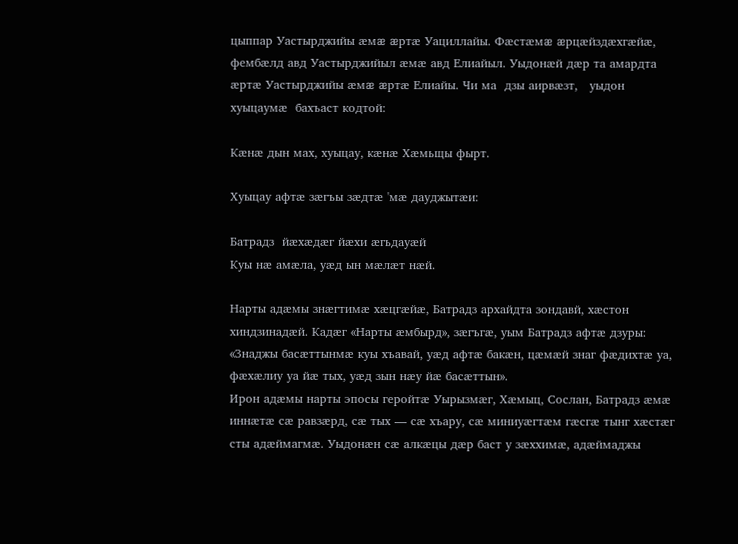цыппар Уастырджийы æмæ æртæ Уациллайы. Фæстæмæ æрцæйздæхгæйæ, фембæлд авд Уастырджийыл æмæ авд Елиайыл. Уыдонæй дæр та амардта æртæ Уастырджийы æмæ æртæ Елиайы. Чи ма  дзы аирвæзт,   уыдон   хуыцаумæ  бахъаст кодтой:

Кæнæ дын мах, хуыцау, кæнæ Хæмьщы фырт.

Хуыцау афтæ зæгъы зæдтæ 'мæ дауджытæи:

Батрадз  йæхæдæг йæхи æгьдауæй
Куы нæ амæла, уæд ын мæлæт нæй.

Нарты адæмы знæгтимæ хæцгæйæ, Батрадз архайдта зондавй, хæстон хиндзинадæй. Кадæг «Нарты æмбырд», зæгъгæ, уым Батрадз афтæ дзуры: «Знаджы басæттынмæ куы хъавай, уæд афтæ бакæн, цæмæй знаг фæдихтæ уа, фæхæлиу уа йæ тых, уæд зын нæу йæ басæттын».
Ирон адæмы нарты эпосы геройтæ Уырызмæг, Хæмыц, Сослан, Батрадз æмæ иннæтæ сæ равзæрд, сæ тых — сæ хъару, сæ миниуæгтæм гæсгæ тынг хæстæг сты адæймагмæ. Уыдонæн сæ алкæцы дæр баст у зæххимæ, адæймаджы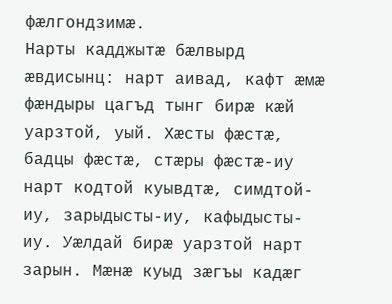фæлгондзимæ.
Нарты кадджытæ бæлвырд æвдисынц: нарт аивад, кафт æмæ фæндыры цагъд тынг бирæ кæй уарзтой, уый. Хæсты фæстæ, бадцы фæстæ, стæры фæстæ-иу нарт кодтой куывдтæ, симдтой-иу, зарыдысты-иу, кафыдысты-иу. Уæлдай бирæ уарзтой нарт зарын. Мæнæ куыд зæгъы кадæг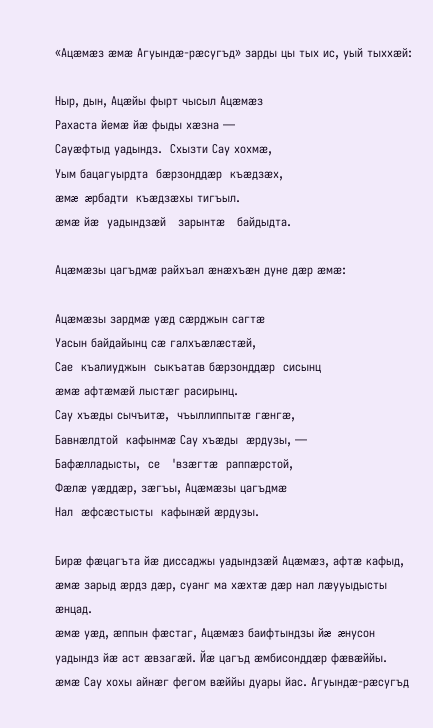«Ацæмæз æмæ Агуындæ-рæсугъд» зарды цы тых ис, уый тыххæй:

Ныр, дын, Ацæйы фырт чысыл Ацæмæз
Рахаста йемæ йæ фыды хæзна —
Сауæфтыд уадындз.  Схызти Сау хохмæ,
Уым бацагуырдта  бæрзонддæр  къæдзæх,
æмæ æрбадти  къæдзæхы тигъыл.
æмæ йæ  уадындзæй   зарынтæ   байдыдта.

Ацæмæзы цагъдмæ райхъал æнæхъæн дуне дæр æмæ:

Ацæмæзы зардмæ уæд сæрджын сагтæ
Уасын байдайынц сæ галхъæлæстæй,
Сае  къалиуджын  сыкъатав бæрзонддæр  сисынц
æмæ афтæмæй лыстæг расирынц.
Сау хъæды сычъитæ,  чъыллиппытæ гæнгæ,
Бавнæлдтой  кафынмæ Сау хъæды  æрдузы, —
Бафæлладысты,  се   'взæгтæ  раппæрстой,
Фæлæ уæддæр, зæгъы, Ацæмæзы цагъдмæ
Нал  æфсæстысты  кафынæй æрдузы.

Бирæ фæцагъта йæ диссаджы уадындзæй Ацæмæз, афтæ кафыд, æмæ зарыд æрдз дæр, суанг ма хæхтæ дæр нал лæууыдысты æнцад.
æмæ уæд, æппын фæстаг, Ацæмæз баифтындзы йæ æнусон уадындз йæ аст æвзагæй. Йæ цагъд æмбисонддæр фæвæййы. æмæ Сау хохы айнæг фегом вæййы дуары йас. Агуындæ-рæсугъд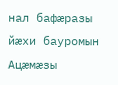нал бафæразы йæхи бауромын Ацæмæзы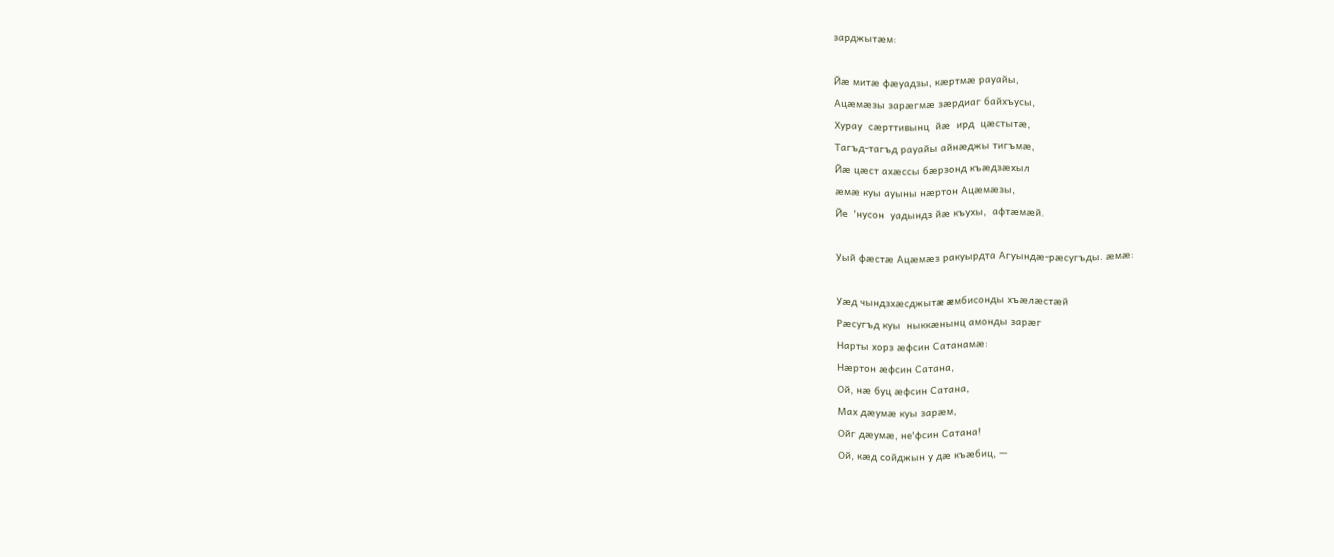зарджытæм:

Йæ митæ фæуадзы, кæртмæ рауайы,
Ацæмæзы зарæгмæ зæрдиаг байхъусы,
Хурау  сæрттивынц  йæ  ирд  цæстытæ,
Тагъд-тагъд рауайы айнæджы тигъмæ,
Йæ цæст ахæссы бæрзонд къæдзæхыл
æмæ куы ауыны нæртон Ацæмæзы,
Йе  'нусон  уадындз йæ къухы,  афтæмæй.

Уый фæстæ Ацæмæз ракуырдта Агуындæ-рæсугъды. æмæ:

Уæд чындзхæсджытæ æмбисонды хъæлæстæй
Рæсугъд куы  ныккæнынц амонды зарæг
Нарты хорз æфсин Сатанамæ:
Нæртон æфсин Сатана,
Ой, нæ буц æфсин Сатана,
Мах дæумæ куы зарæм,
Ойг дæумæ, не'фсин Сатана!
Ой, кæд сойджын у дæ къæбиц, —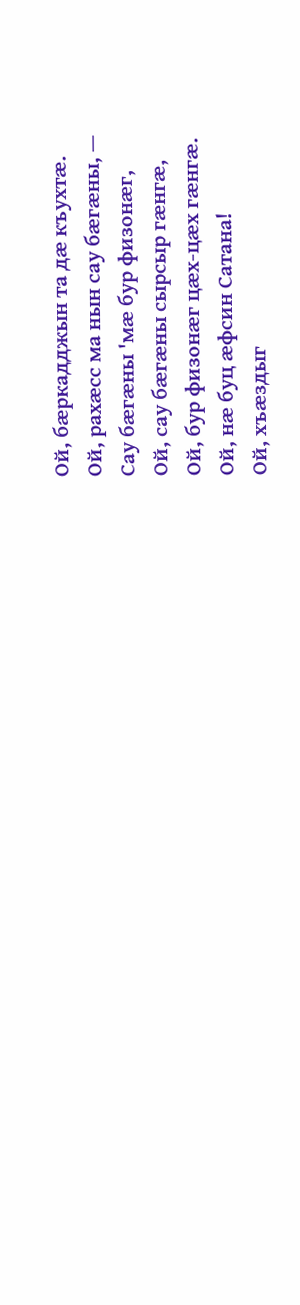Ой, бæркадджын та дæ къухтæ.
Ой, рахæсс ма нын сау бæгæны, —
Сау бæгæны 'мæ бур физонæг,
Ой, сау бæгæны сырсыр гæнгæ,
Ой, бур физонæг цæх-цæх гæнгæ.
Ой, нæ буц æфсин Сатана!
Ой, хъæздыг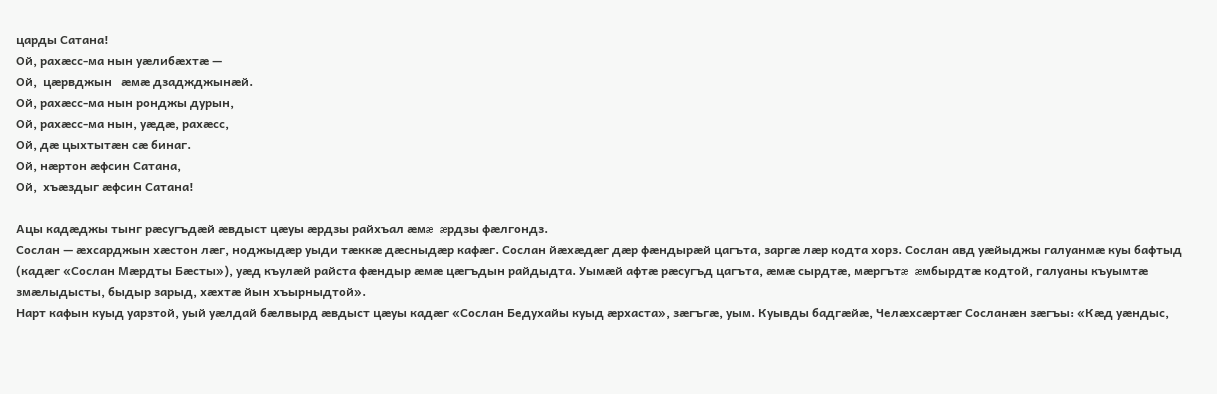царды Сатана!
Ой, рахæсс-ма нын уæлибæхтæ —
Ой,  цæрвджын   æмæ дзаджджынæй.
Ой, рахæсс-ма нын ронджы дурын,
Ой, рахæсс-ма нын, уæдæ, рахæсс,
Ой, дæ цыхтытæн сæ бинаг.
Ой, нæртон æфсин Сатана,
Ой,  хъæздыг æфсин Сатана!

Ацы кадæджы тынг рæсугъдæй æвдыст цæуы æрдзы райхъал æмæ æрдзы фæлгондз.
Сослан — æхсарджын хæстон лæг, ноджыдæр уыди тæккæ дæсныдæр кафæг. Сослан йæхæдæг дæр фæндырæй цагъта, заргæ лæр кодта хорз. Сослан авд уæйыджы галуанмæ куы бафтыд (кадæг «Сослан Мæрдты Бæсты»), уæд къулæй райста фæндыр æмæ цæгъдын райдыдта. Уымæй афтæ рæсугъд цагъта, æмæ сырдтæ, мæргътæ æмбырдтæ кодтой, галуаны къуымтæ змæлыдысты, быдыр зарыд, хæхтæ йын хъырныдтой».
Нарт кафын куыд уарзтой, уый уæлдай бæлвырд æвдыст цæуы кадæг «Сослан Бедухайы куыд æрхаста», зæгъгæ, уым. Куывды бадгæйæ, Челæхсæртæг Сосланæн зæгъы: «Кæд уæндыс,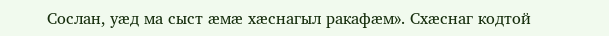Сослан, уæд ма сыст æмæ хæснагыл ракафæм». Схæснаг кодтой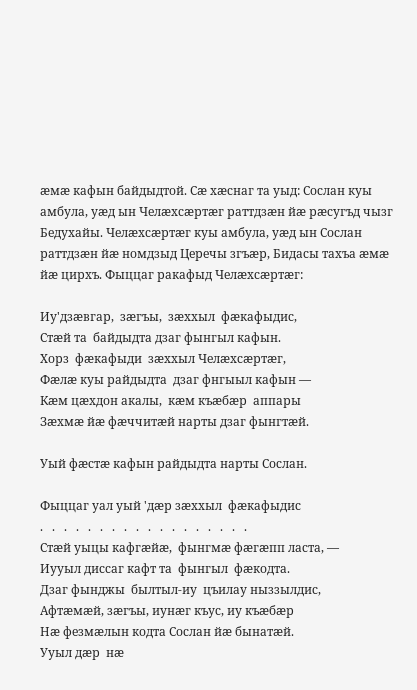æмæ кафын байдыдтой. Сæ хæснаг та уыд: Сослан куы амбула, уæд ын Челæхсæртæг раттдзæн йæ рæсугъд чызг Бедухайы. Челæхсæртæг куы амбула, уæд ын Сослан раттдзæн йæ номдзыд Церечы згъæр, Бидасы тахъа æмæ йæ цирхъ. Фыццаг ракафыд Челæхсæртæг:

Иу'дзæвгар,  зæгъы,  зæххыл  фæкафыдис,
Стæй та  байдыдта дзаг фынгыл кафын.
Хорз  фæкафыди  зæххыл Челæхсæртæг,
Фæлæ куы райдыдта  дзаг фнгыыл кафын —
Кæм цæхдон акалы,  кæм къæбæр  аппары
Зæхмæ йæ фæччитæй нарты дзаг фынгтæй.

Уый фæстæ кафын райдыдта нарты Сослан.

Фыццаг уал уый 'дæр зæххыл  фæкафыдис
.   .   .   .   .   .   .   .   .   .   .   .   .   .   .   .   .   .
Стæй уыцы кафгæйæ,  фынгмæ фæгæпп ласта, —
Иууыл диссаг кафт та  фынгыл  фæкодта.
Дзаг фынджы  былтыл-иу  цъилау ныззылдис,
Афтæмæй, зæгъы, иунæг къус, иу къæбæр
Нæ фезмæлын кодта Сослан йæ бынатæй.
Ууыл дæр  нæ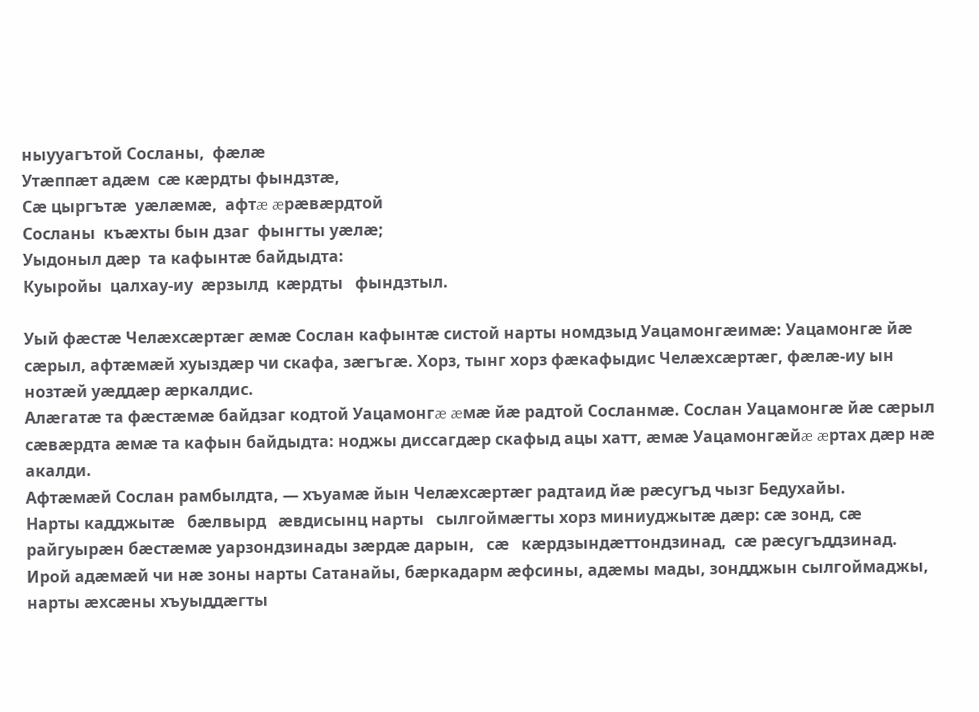ныууагътой Сосланы,  фæлæ
Утæппæт адæм  сæ кæрдты фындзтæ,
Сæ цыргътæ  уæлæмæ,  афтæ æрæвæрдтой
Сосланы  къæхты бын дзаг  фынгты уæлæ;
Уыдоныл дæр  та кафынтæ байдыдта:
Куыройы  цалхау-иу  æрзылд  кæрдты   фындзтыл.

Уый фæстæ Челæхсæртæг æмæ Сослан кафынтæ систой нарты номдзыд Уацамонгæимæ: Уацамонгæ йæ сæрыл, афтæмæй хуыздæр чи скафа, зæгъгæ. Хорз, тынг хорз фæкафыдис Челæхсæртæг, фæлæ-иу ын нозтæй уæддæр æркалдис.
Алæгатæ та фæстæмæ байдзаг кодтой Уацамонгæ æмæ йæ радтой Сосланмæ. Сослан Уацамонгæ йæ сæрыл сæвæрдта æмæ та кафын байдыдта: ноджы диссагдæр скафыд ацы хатт, æмæ Уацамонгæйæ æртах дæр нæ акалди.
Афтæмæй Сослан рамбылдта, — хъуамæ йын Челæхсæртæг радтаид йæ рæсугъд чызг Бедухайы.
Нарты кадджытæ   бæлвырд   æвдисынц нарты   сылгоймæгты хорз миниуджытæ дæр: сæ зонд, сæ райгуырæн бæстæмæ уарзондзинады зæрдæ дарын,   сæ   кæрдзындæттондзинад,  сæ рæсугъддзинад.
Ирой адæмæй чи нæ зоны нарты Сатанайы, бæркадарм æфсины, адæмы мады, зондджын сылгоймаджы, нарты æхсæны хъуыддæгты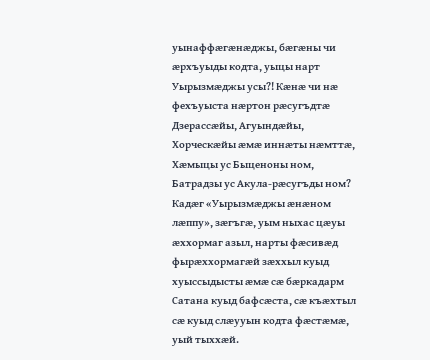уынаффæгæнæджы, бæгæны чи æрхъуыды кодта, уыцы нарт Уырызмæджы усы?! Кæнæ чи нæ фехъуыста нæртон рæсугъдтæ Дзерассæйы, Агуындæйы, Хорческæйы æмæ иннæты нæмттæ, Хæмыцы ус Быценоны ном, Батрадзы ус Акула-рæсугъды ном?
Кадæг «Уырызмæджы æнæном лæппу», зæгъгæ, уым ныхас цæуы æххормаг азыл, нарты фæсивæд фырæххормагæй зæххыл куыд хуыссыдысты æмæ сæ бæркадарм Сатана куыд бафсæста, сæ къæхтыл сæ куыд слæууын кодта фæстæмæ, уый тыххæй.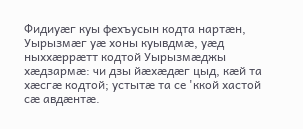Фидиуæг куы фехъусын кодта нартæн, Уырызмæг уæ хоны куывдмæ, уæд ныххæррæтт кодтой Уырызмæджы хæдзармæ: чи дзы йæхæдæг цыд, кæй та хæсгæ кодтой; устытæ та се 'ккой хастой сæ авдæнтæ.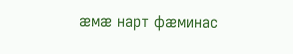æмæ нарт фæминас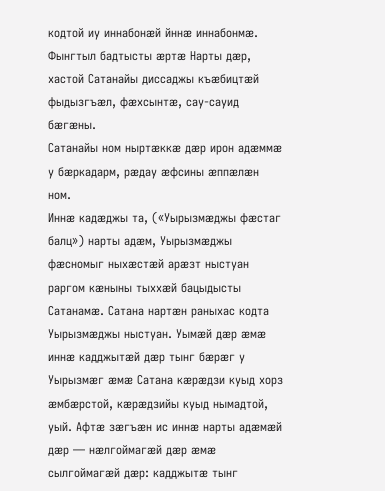кодтой иу иннабонæй йннæ иннабонмæ. Фынгтыл бадтысты æртæ Нарты дæр, хастой Сатанайы диссаджы къæбицтæй фыдызгъæл, фæхсынтæ, сау-сауид бæгæны.
Сатанайы ном ныртæккæ дæр ирон адæммæ у бæркадарм, рæдау æфсины æппæлæн ном.
Иннæ кадæджы та, («Уырызмæджы фæстаг балц») нарты адæм, Уырызмæджы фæсномыг ныхæстæй арæзт ныстуан раргом кæныны тыххæй бацыдысты Сатанамæ. Сатана нартæн раныхас кодта Уырызмæджы ныстуан. Уымæй дæр æмæ иннæ кадджытæй дæр тынг бæрæг у Уырызмæг æмæ Сатана кæрæдзи куыд хорз æмбæрстой, кæрæдзийы куыд нымадтой, уый. Афтæ зæгъæн ис иннæ нарты адæмæй дæр — нæлгоймагæй дæр æмæ сылгоймагæй дæр: кадджытæ тынг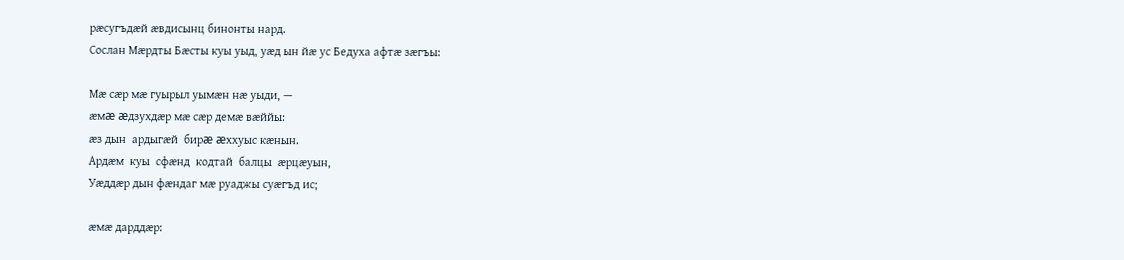рæсугъдæй æвдисынц бинонты нард.
Сослан Мæрдты Бæсты куы уыд, уæд ын йæ ус Бедуха афтæ зæгъы:

Мæ сæр мæ гуырыл уымæн нæ уыди, —
æмæ æдзухдæр мæ сæр демæ вæййы:
æз дын  ардыгæй  бирæ æххуыс кæнын.
Ардæм  куы  сфæнд  кодтай  балцы  æрцæуын,
Уæддæр дын фæндаг мæ руаджы суæгъд ис;

æмæ дарддæр: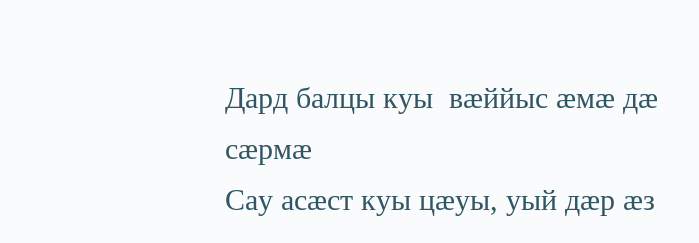Дард балцы куы  вæййыс æмæ дæ сæрмæ
Сау асæст куы цæуы, уый дæр æз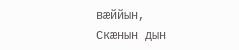вæййын,
Скæнын дын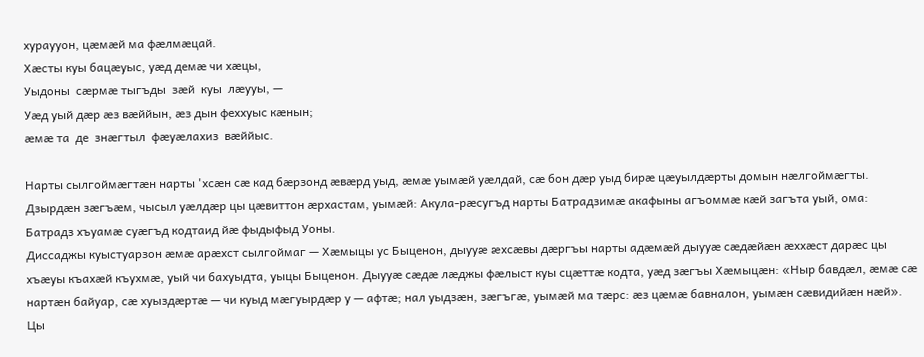хураууон, цæмæй ма фæлмæцай.
Хæсты куы бацæуыс, уæд демæ чи хæцы,
Уыдоны  сæрмæ тыгъды  зæй  куы  лæууы, —
Уæд уый дæр æз вæййын, æз дын феххуыс кæнын;
æмæ та  де  знæгтыл  фæуæлахиз  вæййыс.

Нарты сылгоймæгтæн нарты 'хсæн сæ кад бæрзонд æвæрд уыд, æмæ уымæй уæлдай, сæ бон дæр уыд бирæ цæуылдæрты домын нæлгоймæгты. Дзырдæн зæгъæм, чысыл уæлдæр цы цæвиттон æрхастам, уымæй: Акула-рæсугъд нарты Батрадзимæ акафыны агъоммæ кæй загъта уый, ома: Батрадз хъуамæ суæгъд кодтаид йæ фыдыфыд Уоны.
Диссаджы куыстуарзон æмæ арæхст сылгоймаг — Хæмыцы ус Быценон, дыууæ æхсæвы дæргъы нарты адæмæй дыууæ сæдæйæн æххæст дарæс цы хъæуы къахæй къухмæ, уый чи бахуыдта, уыцы Быценон. Дыууæ сæдæ лæджы фæлыст куы сцæттæ кодта, уæд зæгъы Хæмыцæн: «Ныр бавдæл, æмæ сæ нартæн байуар, сæ хуыздæртæ — чи куыд мæгуырдæр у — афтæ; нал уыдзæн, зæгъгæ, уымæй ма тæрс: æз цæмæ бавналон, уымæн сæвидийæн нæй».
Цы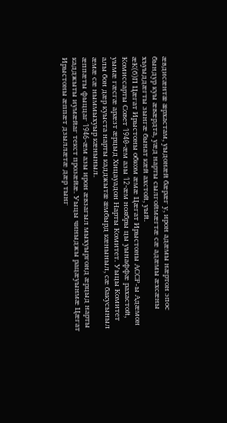æвдисæнтæ æрхастам, уыдонæй бæрæг у, ирон адæмы нæртон эпос бындур куы æвæрдта, уæд нарты сылгоймæгтæ сæ адæмы æхсæны хъуыддæгты зынгæ бынат кæй ахстой, уый.
æК(б)П Цæгат Ирыстоны обком æмæ Цæгат Ирыстоны АССР-ы Адæмон Комиссарты Совет 1940-æм азы 12-æм ноябры цы уынаффæ рахастой, уымæ гæсгæ арæзт æрцыд Хицауадон Нарты Комитет. Уыцы Комитет алы бон дæр куыста нарты кадджытæ æмбырд кæныныл, сæ бакусыныл æмæ сæ ныммыхуыр кæныныл.
æппæты фыццаг 1946-æм азы ирон æвзагыл мыхуыргонд æрцыд нарты кадджыты иумæйаг текст прозæйæ. Уыцы чиныджы рацæуынмæ Цæгат Ирыстоны æппæт дзыллæтæ дæр тынг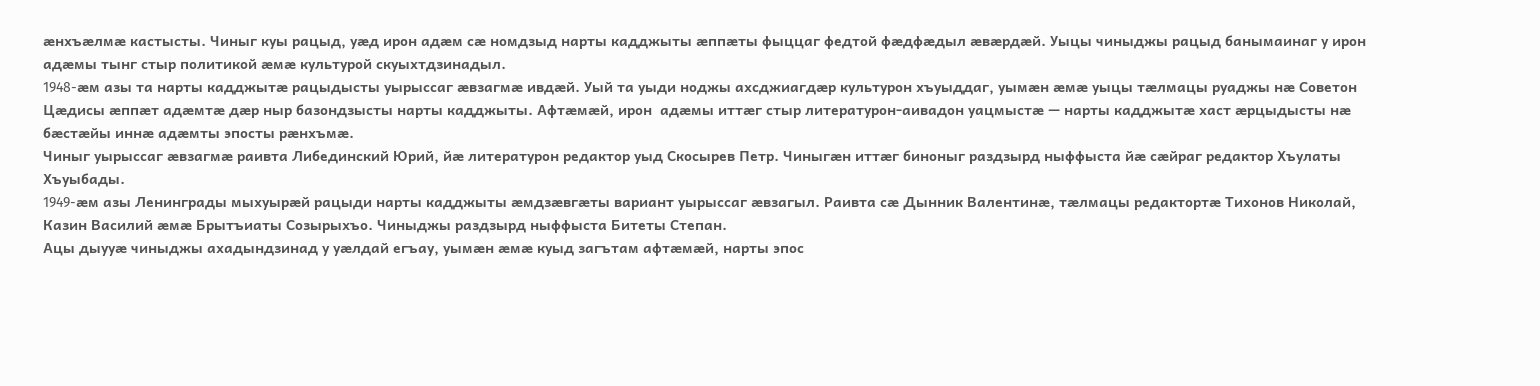æнхъæлмæ кастысты. Чиныг куы рацыд, уæд ирон адæм сæ номдзыд нарты кадджыты æппæты фыццаг федтой фæдфæдыл æвæрдæй. Уыцы чиныджы рацыд банымаинаг у ирон адæмы тынг стыр политикой æмæ культурой скуыхтдзинадыл.
1948-æм азы та нарты кадджытæ рацыдысты уырыссаг æвзагмæ ивдæй. Уый та уыди ноджы ахсджиагдæр культурон хъуыддаг, уымæн æмæ уыцы тæлмацы руаджы нæ Советон Цæдисы æппæт адæмтæ дæр ныр базондзысты нарты кадджыты. Афтæмæй, ирон  адæмы иттæг стыр литературон-аивадон уацмыстæ — нарты кадджытæ хаст æрцыдысты нæ бæстæйы иннæ адæмты эпосты рæнхъмæ.
Чиныг уырыссаг æвзагмæ раивта Либединский Юрий, йæ литературон редактор уыд Скосырев Петр. Чиныгæн иттæг биноныг раздзырд ныффыста йæ сæйраг редактор Хъулаты Хъуыбады.
1949-æм азы Ленинграды мыхуырæй рацыди нарты кадджыты æмдзæвгæты вариант уырыссаг æвзагыл. Раивта сæ Дынник Валентинæ, тæлмацы редактортæ Тихонов Николай, Казин Василий æмæ Брытъиаты Созырыхъо. Чиныджы раздзырд ныффыста Битеты Степан.
Ацы дыууæ чиныджы ахадындзинад у уæлдай егъау, уымæн æмæ куыд загътам афтæмæй, нарты эпос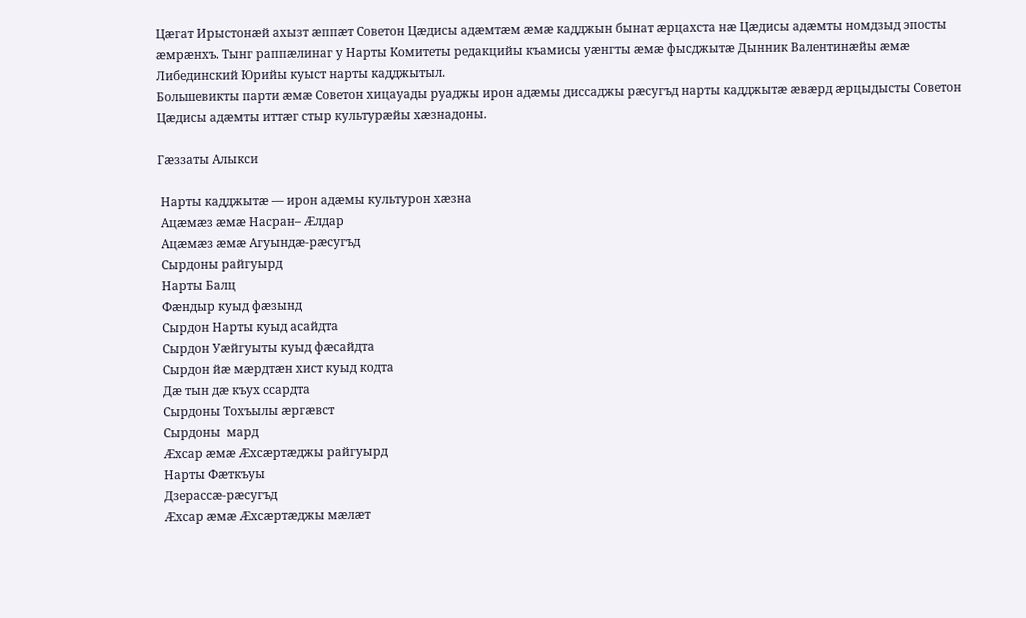Цæгат Ирыстонæй ахызт æппæт Советон Цæдисы адæмтæм æмæ кадджын бынат æрцахста нæ Цæдисы адæмты номдзыд эпосты æмрæнхъ. Тынг раппæлинаг у Нарты Комитеты редакцийы къамисы уæнгты æмæ фысджытæ Дынник Валентинæйы æмæ Либединский Юрийы куыст нарты кадджытыл.
Большевикты парти æмæ Советон хицауады руаджы ирон адæмы диссаджы рæсугъд нарты кадджытæ æвæрд æрцыдысты Советон Цæдисы адæмты иттæг стыр культурæйы хæзнадоны.

Гæззаты Алыкси

 Нарты кадджытæ — ирон адæмы культурон хæзна
 Ацæмæз æмæ Насран– Æлдар
 Ацæмæз æмæ Агуындæ-рæсугъд
 Сырдоны райгуырд
 Нарты Балц
 Фæндыр куыд фæзынд
 Сырдон Нарты куыд асайдта
 Сырдон Уæйгуыты куыд фæсайдта
 Сырдон йæ мæрдтæн хист куыд кодта
 Дæ тын дæ къух ссардта
 Сырдоны Тохъылы æргæвст
 Сырдоны  мард
 Æхсар æмæ Æхсæртæджы райгуырд
 Нарты Фæткъуы
 Дзерассæ-рæсугъд
 Æхсар æмæ Æхсæртæджы мæлæт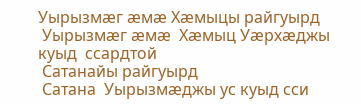Уырызмæг æмæ Хæмыцы райгуырд
 Уырызмæг æмæ  Хæмыц Уæрхæджы куыд  ссардтой
 Сатанайы райгуырд
 Сатана  Уырызмæджы ус куыд сси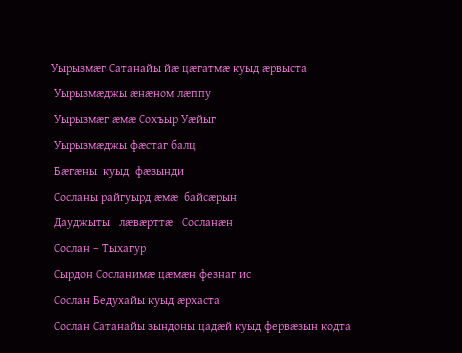Уырызмæг Сатанайы йæ цæгатмæ куыд æрвыста
 Уырызмæджы æнæном лæппу
 Уырызмæг æмæ Сохъыр Уæйыг
 Уырызмæджы фæстаг балц
 Бæгæны  куыд  фæзынди
 Сосланы райгуырд æмæ  байсæрын
 Дауджыты   лæвæрттæ   Сосланæн
 Сослан – Тыхагур
 Сырдон Сосланимæ цæмæн фезнаг ис
 Сослан Бедухайы куыд æрхаста
 Сослан Сатанайы зындоны цадæй куыд фервæзын кодта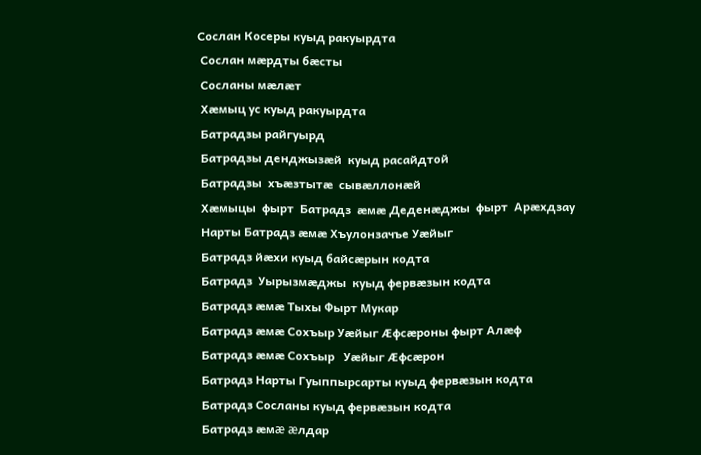Сослан Косеры куыд ракуырдта
 Сослан мæрдты бæсты
 Сосланы мæлæт
 Хæмыц ус куыд ракуырдта
 Батрадзы райгуырд
 Батрадзы денджызæй  куыд расайдтой
 Батрадзы  хъæзтытæ  сывæллонæй
 Хæмыцы  фырт  Батрадз  æмæ Деденæджы  фырт  Арæхдзау
 Нарты Батрадз æмæ Хъулонзачъе Уæйыг
 Батрадз йæхи куыд байсæрын кодта
 Батрадз  Уырызмæджы  куыд фервæзын кодта
 Батрадз æмæ Тыхы Фырт Мукар
 Батрадз æмæ Сохъыр Уæйыг Æфсæроны фырт Алæф
 Батрадз æмæ Сохъыр   Уæйыг Æфсæрон
 Батрадз Нарты Гуыппырсарты куыд фервæзын кодта
 Батрадз Сосланы куыд фервæзын кодта
 Батрадз æмæ æлдар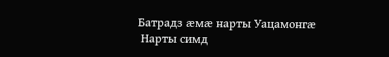Батрадз æмæ нарты Уацамонгæ
 Нарты симд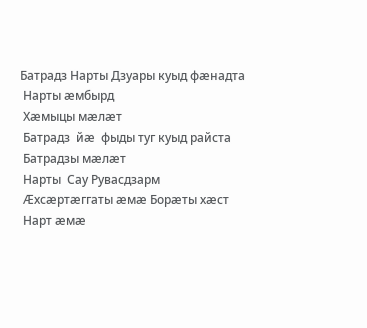Батрадз Нарты Дзуары куыд фæнадта
 Нарты æмбырд
 Хæмыцы мæлæт
 Батрадз  йæ  фыды туг куыд райста
 Батрадзы мæлæт
 Нарты  Сау Рувасдзарм
 Æхсæртæггаты æмæ Борæты хæст
 Нарт æмæ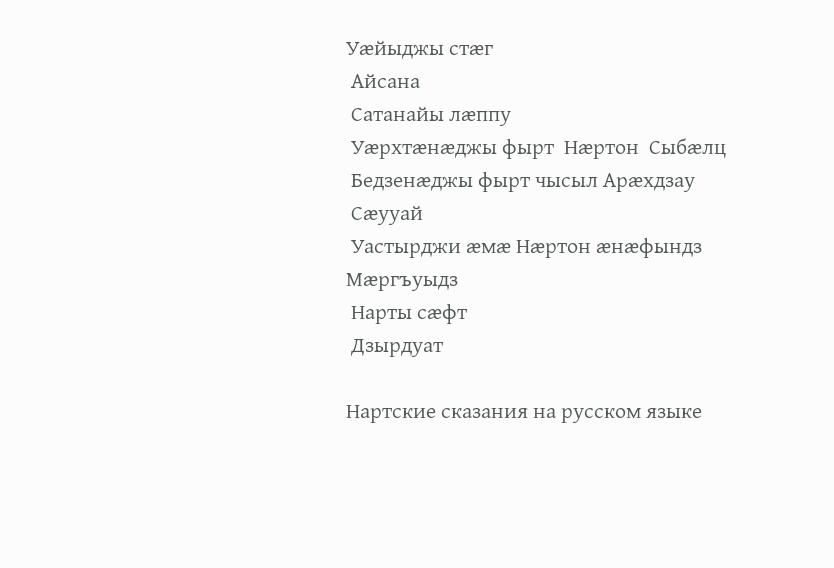Уæйыджы стæг
 Айсана
 Сатанайы лæппу
 Уæрхтæнæджы фырт  Нæртон  Сыбæлц
 Бедзенæджы фырт чысыл Арæхдзау
 Сæууай
 Уастырджи æмæ Нæртон æнæфындз Мæргъуыдз
 Нарты сæфт
 Дзырдуат

Нартские сказания на русском языке